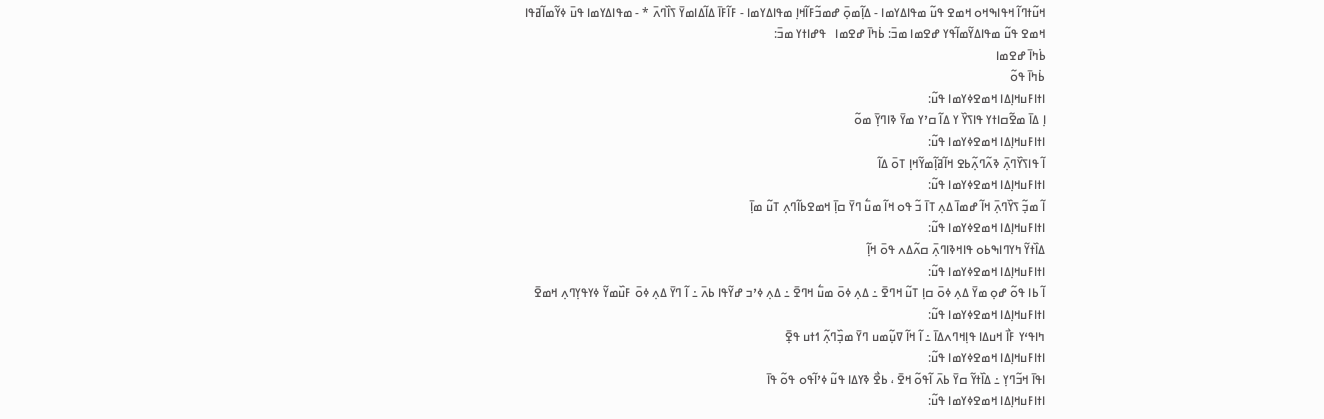ߞߎ߬ߙߣߊ߬ ߞߟߊߒߞߋ ߞߘߐ ߟߎ߬ ߘߟߊߡߌߘߊ - ߡߊ߲߬ߘߋ߲߫ ߝߘߏ߬ߓߊ߬ߞߊ߲ ߘߟߊߡߌߘߊ - ߓߊ߬ߓߊ߫ ߡߊ߬ߡߊߘߌ߫ ߖߊ߰ߣߍ߫ * - ߘߟߊߡߌߘߊ ߟߎ߫ ߦߌ߬ߘߊ߬ߥߟߊ
ߞߘߐ ߟߎ߬ ߘߟߊߡߌ߬ߘߊ߬ߟߌ ߝߐߘߊ ߘߏ߫: ߕ߭ߤߊ߫ ߝߐߘߊ   ߟߝߊߙߌ ߘߏ߫:
ߕ߭ߤߊ߫ ߝߐߘߊ
ߕ߭ߤߊ߫ ߟߋ߬
ߊߙߊߓߎߞߊ߲ߡߊ ߞߘߐߦߌߘߊ ߟߎ߬:
ߊ߲ ߡߊ߫ ߘߐ߬ߛߊߙߌ ߟߊߖߌ߰ ߌ ߡߊ߬ ߛߴߌ ߘߌ߫ ߢߊߣߌ߲߫ ߘߋ߬
ߊߙߊߓߎߞߊ߲ߡߊ ߞߘߐߦߌߘߊ ߟߎ߬:
ߊ߬ ߟߊߖߌ߰ߣߍ߲߫ ߢߍ߬ߣߍ߲߬ߕߐ ߞߊ߬ߥߊ߲߬ߘߌ߬ߞߊ߲ ߠߋ߫ ߡߊ߬
ߊߙߊߓߎߞߊ߲ߡߊ ߞߘߐߦߌߘߊ ߟߎ߬:
ߊ߬ ߘߏ߲߬ ߖߌ߰ߣߍ߲߫ ߞߊ߬ ߝߘߊ߫ ߡߍ߲ ߠߊ߫ ߏ߬ ߟߋ ߞߊ߬ ߘߎ߱ ߣߌ߫ ߛߊ߲߫ ߞߘߐߕߊ߬ߣߍ߲ ߠߎ߬ ߘߊ߲߫
ߊߙߊߓߎߞߊ߲ߡߊ ߞߘߐߦߌߘߊ ߟߎ߬:
ߡߊ߰ߙߌ߬ ߤߌߣߊߒߕߋ ߟߊߞߢߊߣߍ߲߫ ߛߍ߬ߡߍ ߟߋ߫ ߞߊ߲߬
ߊߙߊߓߎߞߊ߲ߡߊ ߞߘߐߦߌߘߊ ߟߎ߬:
ߊ߬ ߕߊ ߟߋ߬ ߝߋ߲ ߘߌ߫ ߡߍ߲ ߦߋ߫ ߛߊ߲ ߠߎ߬ ߞߣߐ߫ ߸ ߡߍ߲ ߦߋ߫ ߘߎ߱ ߞߣߐ߫ ߸ ߡߍ߲ ߦߴߏ ߝߌ߬ߟߊ ߕߍ߫ ߸ ߊ߬ ߣߌ߫ ߡߍ߲ ߦߋ߫ ߓߎ߰ߘߌ߬ ߦߌߟߌ߲ߣߍ߲ ߞߘߐ߫
ߊߙߊߓߎߞߊ߲ߡߊ ߞߘߐߦߌߘߊ ߟߎ߬:
ߤߊߟߵߌ ߓߊ߯ ߞߎߡߊ ߟߊ߲ߞߣߍߡߊ߫ ߸ ߊ߬ ߞߊ߬ ߜߎ߲߬ߘߎ ߣߌ߫ ߘߏ߲߰ߣߍ߲߬ ߗߙߎ ߟߐ߲߫
ߊߙߊߓߎߞߊ߲ߡߊ ߞߘߐߦߌߘߊ ߟߎ߬:
ߊߟߊ߫ ߞߏ߬ߣߌ߲ ߸ ߡߊ߰ߙߌ߬ ߛߌ߫ ߕߍ߫ ߊ߬ߟߋ߬ ߞߐ߫ ، ߕߐ߯ ߢߌߡߊ ߟߎ߬ ߦߴߊ߬ߟߋ ߟߋ߬ ߟߊ߫
ߊߙߊߓߎߞߊ߲ߡߊ ߞߘߐߦߌߘߊ ߟߎ߬: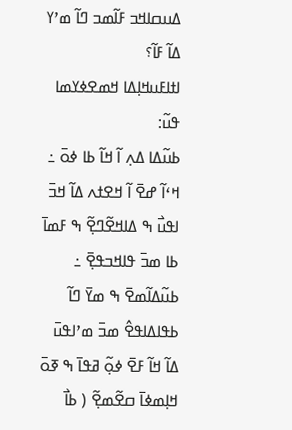ߡߎߛߊߞߏ ߓߊ߬ߘߏ ߣߊ߬ ߘߴߌ ߡߊ߬ ߓߊ߬؟
ߊߙߊߓߎߞߊ߲ߡߊ ߞߘߐߦߌߘߊ ߟߎ߬:
ߕߎ߬ߡߊ ߡߍ߲ ߊ߬ ߞߊ߬ ߕߊ ߦߋ߫ ߸ ߞߵߊ߬ ߝߐ߫ ߊ߬ ߞߐߙߍ ߡߊ߬ ߞߏ߫ ߊߟߎ߯ ߒ ߡߊߞߐ߬ߣߐ߲߬ ߒ ߓߘߊ߫ ߕߊ ߘߏ߫ ߟߊߞߏߟߐ߲߫ ߸ ߕߎ߬ߡߊ߬ߘߐ߫ ߒ ߘߌ߫ ߣߊ߬ ߕߟߊߡߊߟߐ߮ ߘߏ߫ ߘߴߊߟߎ߫ ߡߊ߬ ߞߊ߬ ߓߐ߫ ߦߋ߲߬ ߥߟߊ߫ ߒ ߧߋ߫ ߞߊ߲ߘߦߊ߫ ߛߐ߬ߘߐ߲߬ ( ߕߊ߯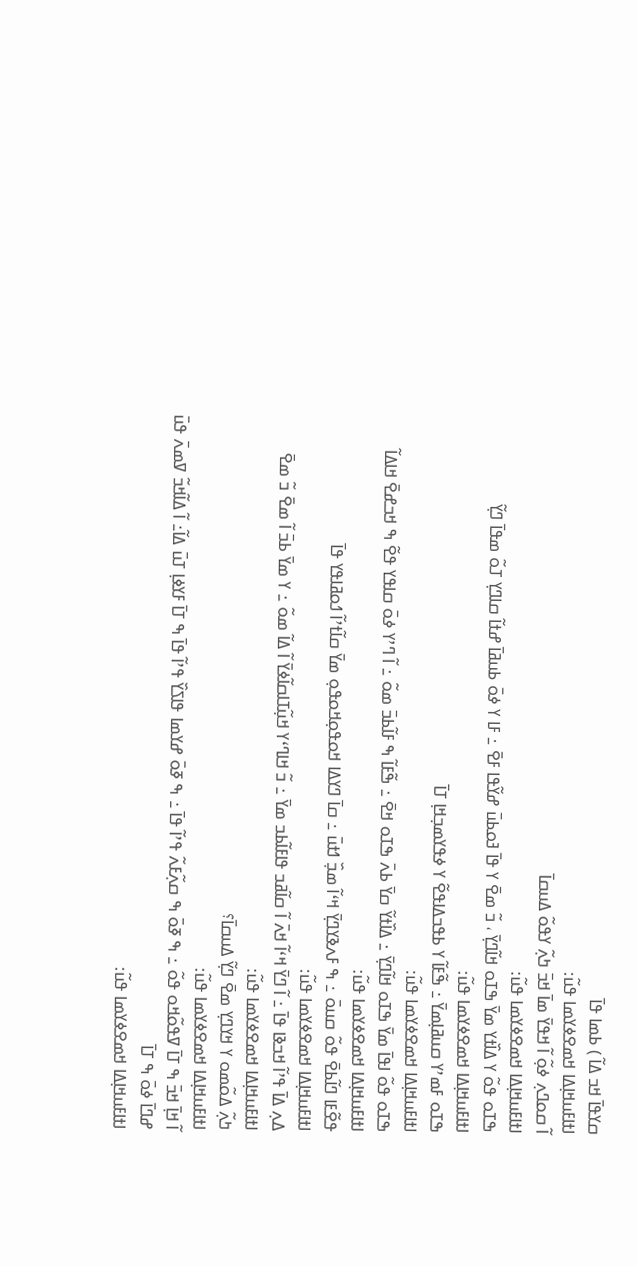ߛߌߟߊ߫ ߞߏ ߡߊ߬ ) ߕߘߊ ߟߊ߫
ߊߙߊߓߎߞߊ߲ߡߊ ߞߘߐߦߌߘߊ ߟߎ߬:
ߊ߬ ߛߋߣߍ߲ ߦߋ߲߬ ߊ߬ ߞߟߌ߫ ߘߊ߫ ߞߏ߫ ߤߍ߲߬ ߌߟߋ߬ ߡߎߛߊ߫
ߊߙߊߓߎߞߊ߲ߡߊ ߞߘߐߦߌߘߊ ߟߎ߬:
ߒߠߋ ߟߋ߬ ߌ ߡߊ߰ߙߌ ߘߌ߫ ߒߠߋ ߞߊ߬ߣߌ߲߫ ، ߏ߬ ߘߐ߫ ߌ ߟߊ߫ ߔߋߕߎ߫ ߝߌ߬ߟߊ ߓߐ߫ ߸ ߓߊ ߌ ߦߋ߫ ߕߎߥߊ߫ ߝߙߊ߬ ߛߊߣߌ߲ ߠߋ߬ ߘߟߊ߫ ߣߌ߲߬
ߊߙߊߓߎߞߊ߲ߡߊ ߞߘߐߦߌߘߊ ߟߎ߬:
ߒߠߋ ߓߘߴߌ ߛߎߥߊ߲ߘߌ߫ ߸ ߒ߬ߓߊ߬ ߌ ߕߟߏߡߊߟߐ߬ ߌ ߦߟߌߘߏ߲ߞߊ߲ ߠߊ߫
ߊߙߊߓߎߞߊ߲ߡߊ ߞߘߐߦߌߘߊ ߟߎ߬:
ߒߠߋ ߟߋ߬ ߊߟߊ߫ ߘߌ߫ ߒߠߋ ߞߊ߬ߣߌ߲߫ ߸ ߡߊ߰ߙߌ߬ ߛߌ߫ ߕߍ߫ ߒߠߋ ߞߐ߫ ߸ ߒ߬ߓߊ߬ ߒ ߓߊ߬ߕߏ߫ ߘߋ߬ ߸ ߊ߬ ߣߴߌ ߦߋ߫ ߛߊߟߌ ߟߐ߬ ߒ ߞߏߝߐ߫ ߞߊߡߊ߬
ߊߙߊߓߎߞߊ߲ߡߊ ߞߘߐߦߌߘߊ ߟߎ߬:
ߟߐ߬ߓߊ ߣߊ߬ߕߐ߫ ߟߋ߬ ߛߎߋ߫ ߸ ߒ ߓߍߢߌߣߌ߲߫ ߞߵߊ߬ ߘߏ߲߰ ߗߙߎ߫ ߸ ߛߊ߫ ߣߌߡߊ ߞߋߟߋ߲ߞߋߟߋ߲ ߘߌ߫ ߛߊ߬ߙߴߊ߬ ߗߋߥߊߟߌ ߟߊ߫
ߊߙߊߓߎߞߊ߲ߡߊ ߞߘߐߦߌߘߊ ߟߎ߬:
ߡߍ߲ ߡߊ߫ ߟߴߊ߬ ߞߏߢߊ ߟߊ߫ ߸ ߊ߬ ߣߌ߫ ߞߵߊ߬ ߞߍ߫ ߊ߬ ߛߊ߬ߥߏ ߟߊߓߊ߬ߕߏ ߘߌ߫ ߸ ߏ߬ ߞߊߣߵߌ ߞߎ߲߬ߠߊߛߊ߬ߦߌ߫ ߊ߬ ߡߊ߬ ߘߋ߬ ߸ ߌ ߘߌ߫ ߕߏ߫ ߊ߬ ߘߐ߫ ߏ߬ ߘߐ߫
ߊߙߊߓߎߞߊ߲ߡߊ ߞߘߐߦߌߘߊ ߟߎ߬:
ߤߍ߲߬ ߡߋ߬ߘߋ ߌ ߞߌߣߌ߲ ߘߐ߫ ߣߌ߲߬ ߡߎߛߊ߫؟
ߊߙߊߓߎߞߊ߲ߡߊ ߞߘߐߦߌߘߊ ߟߎ߬:
ߊ߬ ߞߊ߲߫ ߞߏ߫ ߒ ߠߊ߫ ߜߟߋ߬ߞߋ ߟߋ߬ ߸ ߒ ߧߋ߫ ߒ ߛߍ߲߬ߓߍ߬ ߟߴߊ߬ ߟߊ߫ ߸ ߒ ߧߋ߫ ߝߌߘߊ ߟߊߖߌ߰ ߟߴߊ߬ ߟߊ߫ ߒ ߠߊ߫ ߓߌߦߊ߲ ߠߎ߫ ߡߊ߬߸ ߊ߬ ߡߊ߬ߞߏ߬ ߜߘߍ߫ ߟߎ߫ ߝߣߊ߫ ߦߋ߫ ߒ ߠߊ߫
ߊߙߊߓߎߞߊ߲ߡߊ ߞߘߐߦߌߘߊ ߟߎ߬: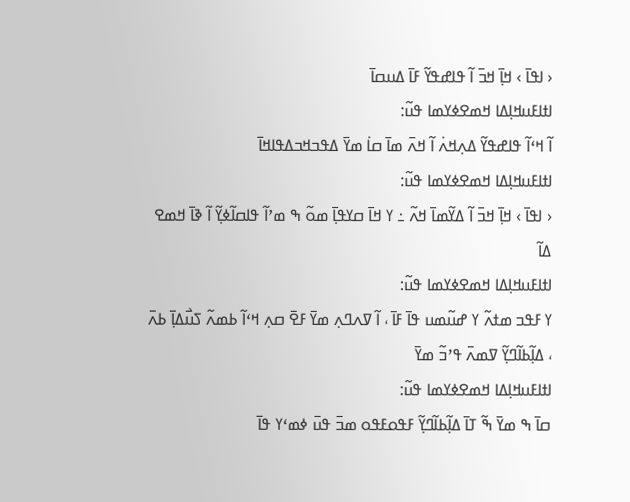‹ ߊߟߊ߫ › ߞߊ߲߫ ߞߏ߫ ߊ߬ ߟߊߝߟߌ߬ ߓߊ߫ ߡߎߛߊ߫
ߊߙߊߓߎߞߊ߲ߡߊ ߞߘߐߦߌߘߊ ߟߎ߬:
ߊ߬ ߞߵߊ߬ ߟߊߝߟߌ߬ ߡߍ߲ߞߍ߭ ߊ߬ ߞߍ߫ ߘߊ߫ ߛߊ߭ ߘߌ߫ ߡߟߏߞߏߡߟߊߞߊ߫
ߊߙߊߓߎߞߊ߲ߡߊ ߞߘߐߦߌߘߊ ߟߎ߬:
‹ ߊߟߊ߫ › ߞߊ߲߫ ߞߏ߫ ߊ߬ ߡߌ߬ߘߊ߫ ߞߍ߬ ߸ ߌ ߞߊ߫ ߛߌߟߊ߲߫ ߘߋ߬ ߒ ߘߴߊ߬ ߟߊߛߊ߬ߦߌ߲߬ ߊ߬ ߢߊ߫ ߞߘߐ ߡߊ߬
ߊߙߊߓߎߞߊ߲ߡߊ ߞߘߐߦߌߘߊ ߟߎ߬:
ߌ ߓߟߏ ߘߙߍ߬ ߌ ߝߎ߬ߘߎ ߟߊ߫ ߓߊ߫ ، ߊ߬ ߜߍߣߍ߲ ߘߌ߫ ߓߐ߫ ߛߍ߲ ߞߵߊ߬ ߕߘߍ߬ ߖߎ߯ߡߊ߲߫ ߕߍ߫ ، ߡߊ߲߬ߕߊ߬ߣߌ߲߬ ߜߘߍ߫ ߟߴߏ߬ ߘߌ߫
ߊߙߊߓߎߞߊ߲ߡߊ ߞߘߐߦߌߘߊ ߟߎ߬:
ߛߊ߫ ߒ ߘߌ߫ ߒ߬ ߠߊ߫ ߡߊ߲߬ߕߊ߬ߣߌ߲߬ ߓߟߋߓߟߋ ߘߏ߫ ߟߎ߫ ߦߘߵߌ ߟߊ߫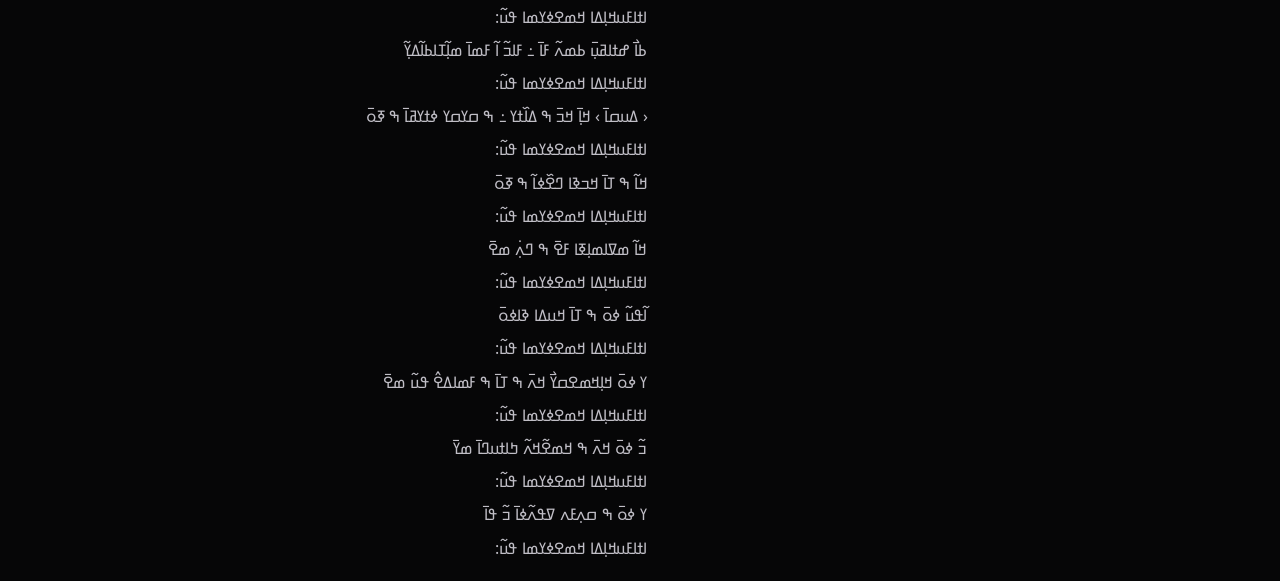ߊߙߊߓߎߞߊ߲ߡߊ ߞߘߐߦߌߘߊ ߟߎ߬:
ߕߊ߯ ߝߙߊߥߎ߲߫ ߕߘߍ߬ ߓߊ߫ ߸ ߓߊߏ߬ ߊ߬ ߓߘߊ߫ ߘߊ߲߬ߠߊߕߊ߬ߡߌ߲߬
ߊߙߊߓߎߞߊ߲ߡߊ ߞߘߐߦߌߘߊ ߟߎ߬:
‹ ߡߎߛߊ߫ › ߞߊ߲߫ ߞߏ߫ ߒ ߡߊ߰ߙߌ ߸ ߒ ߛߌߛߌ ߦߙߌߥߊ߫ ߒ ߧߋ߫
ߊߙߊߓߎߞߊ߲ߡߊ ߞߘߐߦߌߘߊ ߟߎ߬:
ߞߊ߬ ߒ ߠߊ߫ ߞߏߢߊ ߣߐ߰ߦߊ߬ ߒ ߧߋ߫
ߊߙߊߓߎߞߊ߲ߡߊ ߞߘߐߦߌߘߊ ߟߎ߬:
ߞߊ߬ ߘߜߊߘߊ߲ߧߊ ߓߐ߫ ߒ ߣߍ߲߭ ߘߐ߫
ߊߙߊߓߎߞߊ߲ߡߊ ߞߘߐߦߌߘߊ ߟߎ߬:
ߊ߬ߟߎ߬ ߦߋ߫ ߒ ߠߊ߫ ߞߎߡߊ ߢߊߦߋ߫
ߊߙߊߓߎߞߊ߲ߡߊ ߞߘߐߦߌߘߊ ߟߎ߬:
ߌ ߦߋ߫ ߞߊ߲ߞߘߐߛߌ߯ ߞߍ߫ ߒ ߠߊ߫ ߒ ߓߘߊߡߐ߮ ߟߎ߬ ߘߐ߫
ߊߙߊߓߎߞߊ߲ߡߊ ߞߘߐߦߌߘߊ ߟߎ߬:
ߏ߬ ߦߋ߫ ߞߍ߫ ߒ ߞߘߐ߬ߞߍ߬ ߤߊߙߎߣߊ߫ ߘߌ߫
ߊߙߊߓߎߞߊ߲ߡߊ ߞߘߐߦߌߘߊ ߟߎ߬:
ߌ ߦߋ߫ ߒ ߛߍ߲ߓߍ ߜߟߍ߬ߦߊ߫ ߏ߬ ߟߊ߫
ߊߙߊߓߎߞߊ߲ߡߊ ߞߘߐߦߌߘߊ ߟߎ߬: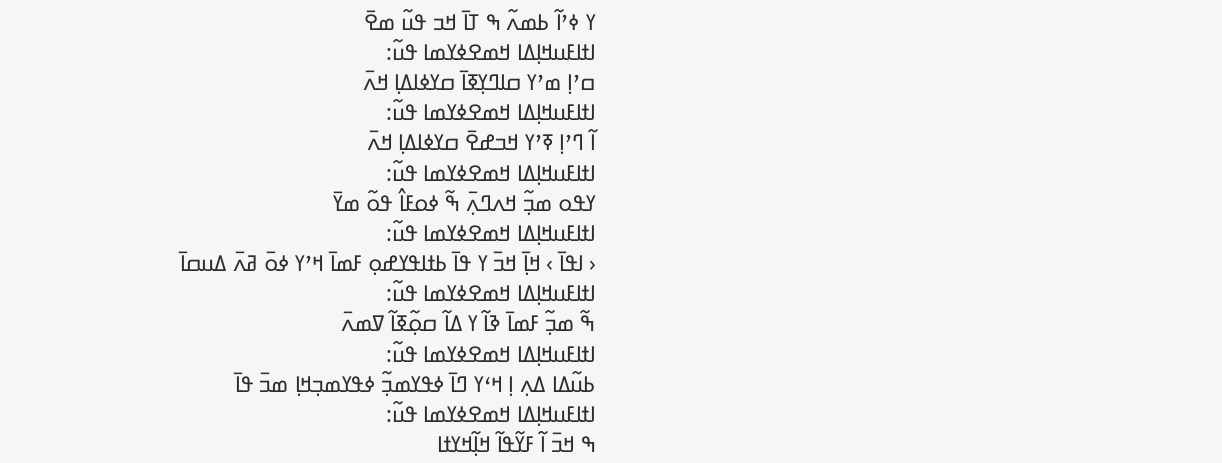ߌ ߦߴߊ߬ ߕߘߍ߬ ߒ ߠߊ߫ ߞߏ ߟߎ߬ ߘߐ߫
ߊߙߊߓߎߞߊ߲ߡߊ ߞߘߐߦߌߘߊ ߟߎ߬:
ߛߴߊ߲ ߘߴߌ ߛߊߣߌ߲ߧߊ߫ ߛߌߦߊߡߊ߲ ߞߍ߫
ߊߙߊߓߎߞߊ߲ߡߊ ߞߘߐߦߌߘߊ ߟߎ߬:
ߊ߬ ߣߴߊ߲ ߧߴߌ ߞߏߝߐ߫ ߛߌߦߊߡߊ߲ ߞߍ߫
ߊߙߊߓߎߞߊ߲ߡߊ ߞߘߐߦߌߘߊ ߟߎ߬:
ߌߟߋ ߘߏ߲߬ ߞߍߣߍ߲߫ ߒ߬ ߦߋߓߊ߮ ߟߋ߬ ߘߌ߫
ߊߙߊߓߎߞߊ߲ߡߊ ߞߘߐߦߌߘߊ ߟߎ߬:
‹ ߊߟߊ߫ › ߞߊ߲߫ ߞߏ߫ ߌ ߟߊ߫ ߕߙߊߟߌߝߋ߲ ߓߘߊ߫ ߞߴߌ ߦߋ߫ ߥߍ߫ ߡߎߛߊ߫
ߊߙߊߓߎߞߊ߲ߡߊ ߞߘߐߦߌߘߊ ߟߎ߬:
ߒ߬ ߘߏ߲߬ ߓߘߊ߫ ߢߊ߬ ߌ ߡߊ߬ ߛߋ߲߬ߧߊ߬ ߜߘߍ߫
ߊߙߊߓߎߞߊ߲ߡߊ ߞߘߐߦߌߘߊ ߟߎ߬:
ߕߎ߬ߡߊ ߡߍ߲ ߊ߲ ߞߵߌ ߣߊ߫ ߦߟߌߘߏ߲߬ ߦߟߌߘߏ߲ߞߊ߲ ߘߏ߫ ߟߊ߫
ߊߙߊߓߎߞߊ߲ߡߊ ߞߘߐߦߌߘߊ ߟߎ߬:
ߒ ߞߏ߫ ߊ߬ ߓߌ߬ߟߊ߬ ߞߊ߲߬ߞߌߙߊ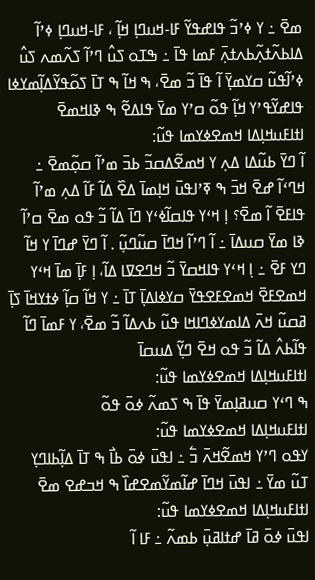ߘߐ߫ ߸ ߌ ߦߴߏ߬ ߟߊߝߟߌ߬ ߓߊ-ߞߎߣߊ߲ ߞߊ߲߬ ، ߓߊ-ߞߎߣߊ߲ ߦߴߊ߬ ߡߊߕߍ߬ߙߍ߲߬ߕߍߙߍ߲߫ ߓߘߊ ߟߊ߫ ߸ ߒߠߋ ߖߎ߮ ߣߴߊ߬ ߖߍ߬ߘߍ ߖߎ߮ ߦߴߊ߬ߟߎ߬ ߛߌߘߌ߲߫ ߊ߬ ߟߊ߫ ߏ߬ ߘߐ߫، ߒ ߞߊ߬ ߒ ߠߊ߫ ߖߋ߬ߟߌ߬ߡߊ߲߬ߘߌߦߊ ߟߊߝߌ߬ߟߴߌ ߞߊ߲߬ ߟߋ߬ ߛߴߌ ߘߌ߫ ߟߊߡߐ߬ ߒ ߢߊߞߘߐ߫
ߊߙߊߓߎߞߊ߲ߡߊ ߞߘߐߦߌߘߊ ߟߎ߬:
ߊ߬ ߣߌ߫ ߕߎ߬ߡߊ ߡߍ߲ ߌ ߞߘߐ߬ߡߛߏ߬ ߕߏ߫ ߘߴߊ߬ ߛߋ߲߬ߘߐ߫ ߸ ߞߣߵߊ߬ ߝߐ߫ ߞߏ߫ ߒ ߧߴߊߟߎ߫ ߞߊ߲ߘߊ߫ ߡߐ߰ ߡߊ߬ ߓߊ߬ ߡߍ߲ ߘߴߊ߬ ߟߊߓߐ߫ ߊ߬ ߘߐ߫؟ ߊ߲ ߞߵߌ ߟߊߛߊ߬ߦߵߌ ߣߊ߫ ߡߊ߬ ߏ߬ ߟߋ ߘߐ߫ ߛߴߊ߬ ߢߊ ߘߌ߫ ߛߎߡߊ߫ ߸ ߊ߬ ߣߴߊ߬ ߞߣߊ߫ ߛߎ߬ߣߎ߲߬ . ߊ߬ ߣߌ߫ ߝߣߊ߫ ߌ ߞߊ߬ ߣߌ ߓߐ߫ ߸ ߊ߲ ߞߵߌ ߟߊߞߛߌ߫ ߏ߬ ߞߣߐߜߊ ߡߊ߬، ߊ߲ ߓߊ߲߫ ߘߊ߫ ߞߵߌ ߞߘߐߓߐ߫ ߞߘߐߓߐߟߌ߫ ߛߌߦߊߡߊ߲߫ ߠߊ߫ ߸ ߌ ߞߊ߬ ߛߊ߲߬ ߦߙߌߞߊ߫ ߖߊ߲߫ ߥߛߎ߬ ߞߍ߫ ߡߊߘߌߦߣߊߞߊ ߟߎ߬ ߕߍߡߊ߬ ߏ߬ ߘߐ߫، ߌ ߓߘߊ߫ ߣߊ߬ ߟߊ߬ߕߍ߮ ߡߊ߬ ߏ߬ ߟߋ ߞߐ߫ ߣߌ߲߬ ߡߎߛߊ߫
ߊߙߊߓߎߞߊ߲ߡߊ ߞߘߐߦߌߘߊ ߟߎ߬:
ߒ ߣߵߌ ߛߎߥߊ߲ߘߌ߫ ߟߊ߫ ߒ ߖߘߍ߬ ߦߋ߫ ߟߋ߬
ߊߙߊߓߎߞߊ߲ߡߊ ߞߘߐߦߌߘߊ ߟߎ߬:
ߌߟߋ ߣߴߌ ߞߘߐ߬ߞߍ߫ ߏ߱ ߸ ߊߟߎ߫ ߦߋ߫ ߕߊ߯ ߒ ߠߊ߫ ߡߊ߲߬ߕߊߣߌ߲ ߠߎ߬ ߘߌ߫ ߸ ߊߟߎ߫ ߞߣߊ߫ ߝߊ߬ߘߌ߬ߘߐߝߊ߰ ߒ ߞߏߝߐ ߘߐ߫
ߊߙߊߓߎߞߊ߲ߡߊ ߞߘߐߦߌߘߊ ߟߎ߬:
ߊߟߎ߫ ߦߋ߫ ߥߊ߫ ߝߙߊߥߎ߲߫ ߕߘߍ߬ ߸ ߓߊ ߊ߬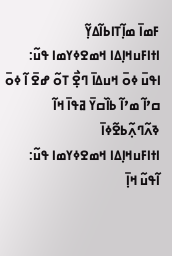ߓߘߊ߫ ߘߊ߲߬ߠߊߕߊ߬ߡߌ߲߬
ߊߙߊߓߎߞߊ߲ߡߊ ߞߘߐߦߌߘߊ ߟߎ߬:
ߊߟߎ߫ ߦߋ߫ ߞߎߡߊ߫ ߣߐ߲߯ ߠߋ߬ ߝߐ߫ ߊ߬ ߦߋ߫ ߛߴߊ߬ ߘߴߊ߬ ߕߊ߰ߛߌ߫ ߥߟߊ߫ ߞߊ߬ ߢߍ߬ߣߍ߲߬ߕߐ߬ߦߊ߫
ߊߙߊߓߎߞߊ߲ߡߊ ߞߘߐߦߌߘߊ ߟߎ߬:
ߊ߬ߟߎ߬ ߞߊ߲߫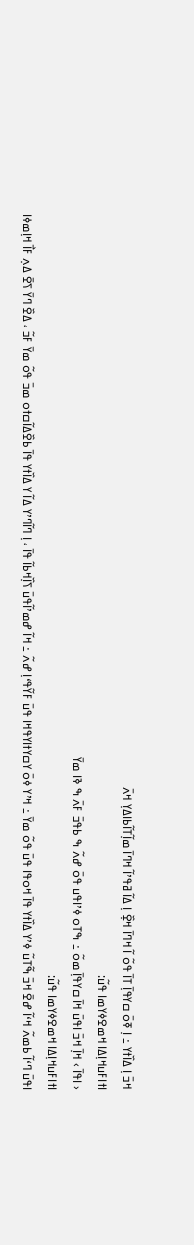ߞߏ߫ ߊ߲ ߡߊ߰ߙߌ ߸ ߊ߲ ߧߋ߫ ߛߌߟߊ߲߫ ߠߊ߫ ߟߋ߬ ߊ߬ ߞߣߊ߫ ߞߐ߲߰ ߊ߲ ߡߊ߬ ߥߟߴߊ߬ ߞߣߊ߫ ߘߊ߲߬ߠߊ߬ߕߊߡߌ߲ ߞߍ߫
ߊߙߊߓߎߞߊ߲ߡߊ ߞߘߐߦߌߘߊ ߟߎ߬:
‹ ߊߟߊ߫ › ߞߊ߲߫ ߞߏ߫ ߊߟߎ߫ ߞߊ߫ ߛߌߟߊ߲߫ ߘߋ߬ ߸ ߒߠߋ ߦߴߊߟߎ ߟߋ߫ ߝߍ߬ ߒ ߕߟߏ߫ ߓߍ߫ ߒ ߢߊ ߘߌ߫
ߊߙߊߓߎߞߊ߲ߡߊ ߞߘߐߦߌߘߊ ߟߎ߬:
ߊߟߎ߫ ߣߵߊ߬ ߕߘߍ߬ ߞߵߊ߬ ߝߐ߫ ߞߏ߫ ߒ߬ߠߎ߬ ߦߴߌ ߡߊ߰ߙߌ ߟߊ߫ ߞߋߟߊ ߟߎ߫ ߟߋ߬ ߘߌ߫ ߸ ߞߴߌ ߦߋ߫ ߌߛߌߙߊߌߟߞߊ ߟߎ߫ ߓߌ߬ߟߵߊ߲ ߝߍ߬ ߸ ߞߊ߬ ߝߘߴߊ߬ߟߎ߫ ߖߊ߲߰ߞߕߊ߬ ߟߊ߫ ، ߊ߲ ߣߊ߬ߣߴߌ ߡߊ߬ ߌ ߡߊ߰ߙߌ ߟߊ߫ ߕߐ߰ߡߊ߬ߛߙߋ ߘߏ߫ ߟߋ߬ ߘߌ߫ ߓߏ߬ ، ߡߐ߰ ߣߌ߫ ߖߐ߫ ߡߍ߲ ߓߊ߯ ߞߊ߲ߘߦߊ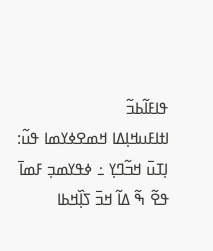ߟߊߓߊ߬ߕߏ߬
ߊߙߊߓߎߞߊ߲ߡߊ ߞߘߐߦߌߘߊ ߟߎ߬:
ߊ߲ߠߎ߫ ߞߏ߬ߣߌ߲ ߸ ߦߟߌߘߏ߲ ߓߘߊ߫ ߟߐ߬ ߒ߬ ߡߊ߬ ߞߏ߫ ߖߊ߲߰ߞߕߊ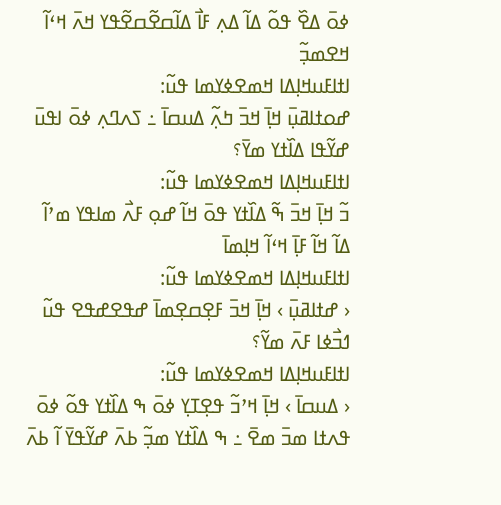ߦߋ߫ ߡߐ߰ ߟߋ߬ ߡߊ߬ ߡߍ߲ ߓߊ߯ ߡߊ߬ߛߐ߬ߛߐ߬ߟߌ ߞߍ߫ ߞߵߊ߬ ߞߐߘߏ߲߬
ߊߙߊߓߎߞߊ߲ߡߊ ߞߘߐߦߌߘߊ ߟߎ߬:
ߝߋߙߊߥߎ߲߫ ߞߊ߲߫ ߞߏ߫ ߤߍ߲߬ ߡߎߛߊ߫ ߸ ߖߍߣߍ߲ ߦߋ߫ ߊߟߎ߫ ߝߌ߬ߟߊ ߡߊ߰ߙߌ ߘߌ߫؟
ߊߙߊߓߎߞߊ߲ߡߊ ߞߘߐߦߌߘߊ ߟߎ߬:
ߏ߬ ߞߊ߲߫ ߞߏ߫ ߒ߬ ߡߊ߰ߙߌ ߟߋ߫ ߞߊ߬ ߝߋ߲ ߓߍ߯ ߘߊߟߌ ߘߴߊ߬ ߡߊ߬ ߞߊ߬ ߓߊ߲߫ ߞߵߊ߬ ߞߊ߲ߘߊ߫
ߊߙߊߓߎߞߊ߲ߡߊ ߞߘߐߦߌߘߊ ߟߎ߬:
‹ ߝߙߊߥߎ߲߫ › ߞߊ߲߫ ߞߏ߫ ߓߐ߲ߛߐ߲ߘߊ߫ ߝߟߐߝߟߐ ߟߎ߬ ߗߏ߯ߦߊ ߓߍ߫ ߘߌ߬؟
ߊߙߊߓߎߞߊ߲ߡߊ ߞߘߐߦߌߘߊ ߟߎ߬:
‹ ߡߎߛߊ߫ › ߞߊ߲߫ ߞߴߏ߬ ߟߐ߲ߠߌ߲ ߦߋ߫ ߒ ߡߊ߰ߙߌ ߟߋ߬ ߦߋ߫ ߟߍߙߊ ߘߏ߫ ߘߐ߫ ߸ ߒ ߡߊ߰ߙߌ ߘߏ߲߬ ߕߍ߫ ߝߌ߬ߟߌ߫ ߊ߬ ߕߍ߫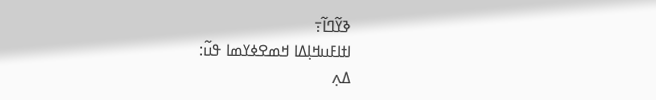ߢߌ߬ߣߊ߬߹
ߊߙߊߓߎߞߊ߲ߡߊ ߞߘߐߦߌߘߊ ߟߎ߬:
ߡߍ߲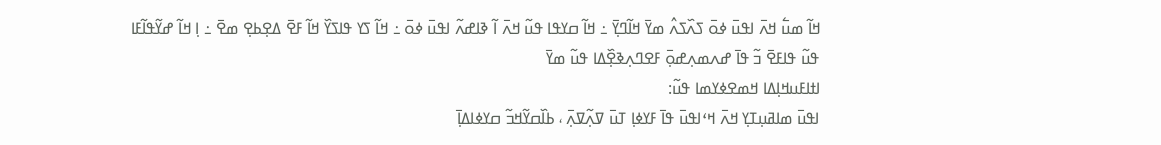ߞߊ߬ ߘߎ߱ ߞߍ߫ ߊߟߎ߫ ߦߋ߫ ߖߍ߰ߖߍ߮ ߘߌ߫ ߞߊ߬ߣߌ߲߫ ߸ ߞߊ߬ ߛߌߟߊ ߟߎ߬ ߞߍ߫ ߊ߬ ߢߊߝߍ߬ ߊߟߎ߫ ߦߋ߫ ߸ ߞߊ߬ ߖߌ ߟߊߖߌ߰ ߞߊ߬ ߓߐ߫ ߡߐ߲ߕߐ߲ ߘߐ߫ ߸ ߊ߲ ߞߊ߬ ߝߌ߬ߟߊ߬ߓߊ ߟߎ߬ ߟߊߓߐ߫ ߏ߬ ߟߊ߫ ߝߍߘߍ߲ߝߋ߲߫ ߓߐߣߍ߲ߢߐ߲߰ߡߊ ߟߎ߬ ߘߌ߫
ߊߙߊߓߎߞߊ߲ߡߊ ߞߘߐߦߌߘߊ ߟߎ߬:
ߊߟߎ߫ ߘߊߥߎ߲ߠߌ߲ ߞߍ߫ ߞߵߊߟߎ߫ ߟߊ߫ ߓߌߦߊ߲ ߠߎ߫ ߜߍ߲߬ߜߍ߲߫ ، ߕߊ߰ߛߌ߬ߞߏ߬ ߛߌߦߊߡߊ߲߫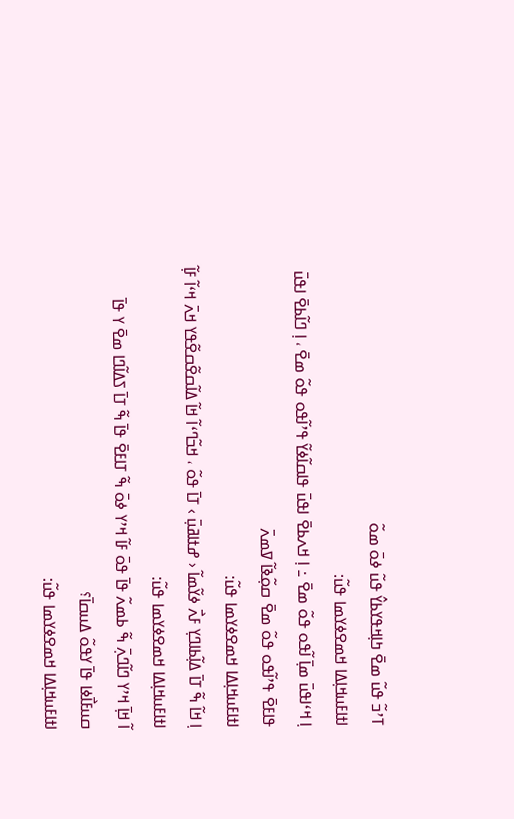ߠߴߏ߬ ߟߎ߬ ߘߐ߫ ߤߊ߲ߞߟߌߕߌ߮ ߟߎ߬ ߦߋ߫ ߘߋ߬
ߊߙߊߓߎߞߊ߲ߡߊ ߞߘߐߦߌߘߊ ߟߎ߬:
ߊ߲ ߞߵߊߟߎ߫ ߘߊ߲߫ ߊ߬ߟߋ ߟߋ߬ ߘߐ߫ ߸ ߊ߲ ߞߍߕߐ߫ ߊߟߎ߫ ߟߊߛߊ߬ߦߌ߬ ߟߴߊ߬ߟߋ ߟߋ߬ ߘߐ߫ ، ߊ߲ ߣߊ߬ߕߐ߫ ߊߟߎ߫ ߟߊߓߐ߫ ߟߴߊ߬ߟߋ ߟߋ߬ ߘߐ߫ ߛߋ߲߬ߢߊ߬ ߜߘߍ߫
ߊߙߊߓߎߞߊ߲ߡߊ ߞߘߐߦߌߘߊ ߟߎ߬:
ߊ߲ ߞߊ߬ ߒ߬ ߠߊ߫ ߡߊ߲߬ߕߊߣߌ߲ ߓߍ߯ ߦߌ߬ߘߊ߬ ‹ ߝߙߊߥߎ߲߫ › ߠߊ߫ ߟߋ߬ ، ߞߏ߬ߣߵߊ߬ ߞߊ߬ ߡߊ߬ߛߐ߬ߛߐ߬ߟߌ ߞߍ߫ ߞߵߊ߬ ߓߊ߲߬
ߊߙߊߓߎߞߊ߲ߡߊ ߞߘߐߦߌߘߊ ߟߎ߬:
ߊ߬ ߞߊ߲߫ ߞߴߌ ߣߊ߬ߣߍ߲߫ ߒ߬ ߕߘߍ߬ ߟߊ߫ ߟߋ߫ ߓߊ߬ ߞߴߌ ߦߋ߫ ߒ߬ ߠߊߓߐ߫ ߟߊ߫ ߒ߬ ߠߊ߫ ߖߡߊ߬ߣߊ ߘߐ߫ ߌ ߟߊ߫ ߛߎߓߊ߯ߦߊ ߟߊ߫ ߌߟߋ߬ ߡߎߛߊ߫؟
ߊߙߊߓߎߞߊ߲ߡߊ ߞߘߐߦߌߘߊ ߟߎ߬: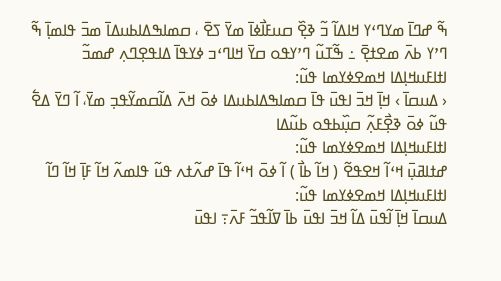ߒ߬ ߝߣߊ߫ ߘߌߣߵߌ ߞߊߡߊ߬ ߏ߬ ߢߐ߲߰ ߛߎߓߊ߯ߦߊ߫ ߘߌ߫ ߖߐ߫ ، ߛߘߊߒߡߊߕߎߡߊ߫ ߘߏ߫ ߟߊߘߊ߲߫ ߒ߬ ߣߴߌ ߕߍ߫ ߘߐߙߐ߲߫ ߸ ߒ߬ߠߎ߬ ߣߴߌߟߋ ߛߌ߫ ߞߊߣߵߏ ߦߌߟߊ߫ ߡߊߟߐ߲ߣߍ߲ ߝߘߏ߬
ߊߙߊߓߎߞߊ߲ߡߊ ߞߘߐߦߌߘߊ ߟߎ߬:
‹ ߡߎߛߊ߫ › ߞߊ߲߫ ߞߏ߫ ߊߟߎ߫ ߟߊ߫ ߛߘߊߒߡߊߕߎߡߊ ߦߋ߫ ߞߍ߫ ߡߊ߬ߛߘߌ߬ߟߏ߲ ߘߌ߫، ߊ߬ ߣߌ߫ ߡߐ߱ ߟߎ߬ ߦߋ߫ ߢߐ߲߯ߓߍ߲߬ ߛߎ߲߰ߕߟߋ ߕߎ߬ߡߊ
ߊߙߊߓߎߞߊ߲ߡߊ ߞߘߐߦߌߘߊ ߟߎ߬:
ߝߙߊߥߎ߲߫ ߞߵߊ߬ ߞߐߟߐ߬ ( ߞߊ߬ ߕߊ߯ ) ߊ߬ ߦߋ߫ ߞߵߊ߬ ߟߊ߫ ߝߍ߬ߙߍ ߟߎ߬ ߟߊߘߍ߬ ߞߊ߬ ߓߊ߲߫ ߞߊ߬ ߣߊ߬
ߊߙߊߓߎߞߊ߲ߡߊ ߞߘߐߦߌߘߊ ߟߎ߬:
ߡߎߛߊ߫ ߞߊ߲߫ ߊ߬ߟߎ߫ ߡߊ߬ ߞߏ߫ ߊߟߎ߫ ߕߊ߫ ߜߊ߬ߟߏ߬ ߓߍ߫߹ ߊߟߎ߫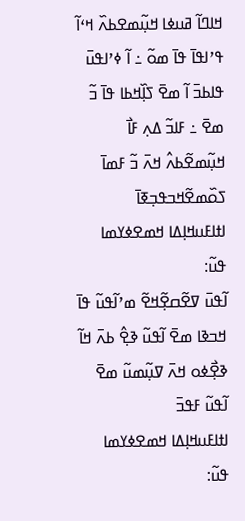ߞߊߣߊ߬ ߥߎߦߊ ߞߎ߲߬ߘߐߕߍ߰ ߞߵߊ߬ ߟߴߊߟߊ߫ ߟߊ߫ ߘߋ߬ ߸ ߊ߬ ߦߴߊߟߎ߫ ߟߊߕߏ߫ ߊ߬ ߘߐ߫ ߖߊ߲߰ߞߕߊ ߟߊ߫ ߏ߬ ߘߐ߫ ߸ ߓߊߏ߬ ߡߍ߲ ߓߊ߯ ߞߎ߲߬ߘߐ߬ߕߍ߮ ߞߍ߫ ߏ߬ ߓߘߊ߫ ߖߋ߰ߘߐ߬ߞߏߟߏ߲ߧߊ߫
ߊߙߊߓߎߞߊ߲ߡߊ ߞߘߐߦߌߘߊ ߟߎ߬:
ߊ߬ߟߎ߫ ߜߐ߬ߛߐ߲߬ߞߐ߬ ߘߴߊ߬ߟߎ߬ ߟߊ߫ ߞߏߢߊ ߘߐ߫ ߊ߬ߟߎ߬ ߢߐ߲߮ ߕߍ߫ ߞߊ߬ ߢߐ߲߯ߦߋ ߞߍ߫ ߜߎ߲߬ߘߎ߬ ߘߐ߫ ߊ߬ߟߎ߬ ߓߟߏ߫
ߊߙߊߓߎߞߊ߲ߡߊ ߞߘߐߦߌߘߊ ߟߎ߬: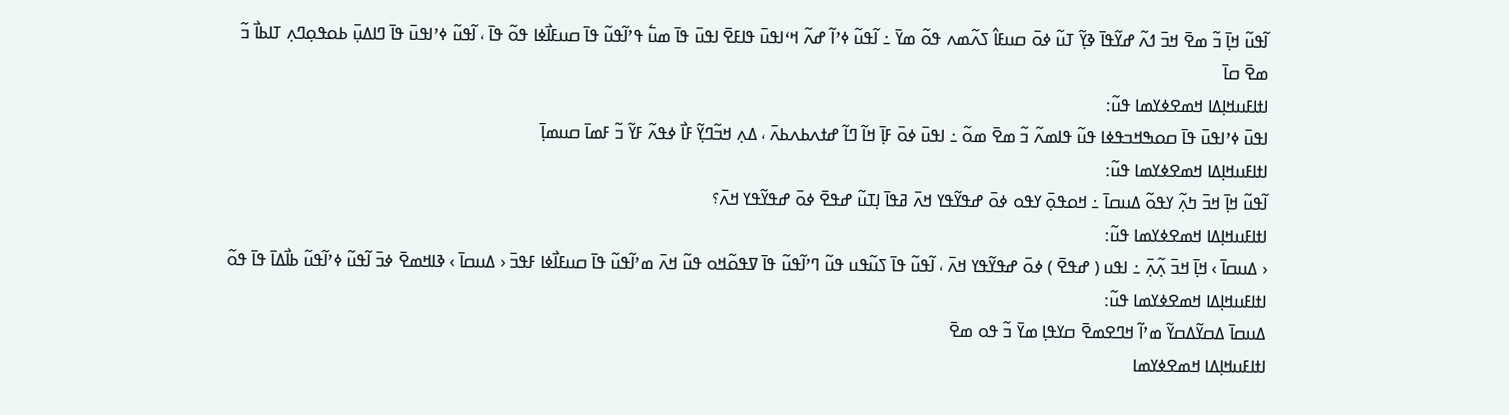ߊ߬ߟߎ߬ ߞߊ߲߫ ߏ߬ ߘߐ߫ ߞߏ߫ ߗߍ߬ ߝߌ߬ߟߊ߫ ߢߌ߲߬ ߠߎ߬ ߦߋ߫ ߛߎߓߊ߮ ߖߍ߬ߘߍ ߟߋ߬ ߘߌ߫ ߸ ߊ߬ߟߎ߬ ߦߴߊ߬ ߝߍ߬ ߞߵߊߟߎ߫ ߟߊߓߐ߫ ߊߟߎ߫ ߟߊ߫ ߘߎ߱ ߟߴߊ߬ߟߎ߬ ߟߊ߫ ߛߎߓߊ߯ߦߊ ߟߋ߬ ߟߊ߫ ، ߊ߬ߟߎ߬ ߦߴߊߟߎ߫ ߟߊ߫ ߣߊߡߎ߲߫ ߕߋߟߋ߲ߣߍ߲ ߠߊߕߊ߯ ߏ߬ ߘߐ߫ ߛߊ߫
ߊߙߊߓߎߞߊ߲ߡߊ ߞߘߐߦߌߘߊ ߟߎ߬:
ߊߟߎ߫ ߦߴߊߟߎ߫ ߟߊ߫ ߛߋߒߞߏߟߦߊ ߟߎ߬ ߟߊߘߍ߬ ߏ߬ ߘߐ߫ ߘߋ߬ ߸ ߊߟߎ߫ ߦߋ߫ ߓߊ߲߫ ߞߊ߬ ߣߊ߬ ߝߙߍߕߍߕߍ߫ ، ߡߍ߲ ߞߏ߬ߣߌ߲߬ ߓߊ߯ ߦߟߍ߬ ߓߌ߬ ߏ߬ ߓߘߊ߫ ߛߎߘߊ߲߫
ߊߙߊߓߎߞߊ߲ߡߊ ߞߘߐߦߌߘߊ ߟߎ߬:
ߊ߬ߟߎ߬ ߞߊ߲߫ ߞߏ߫ ߤߍ߲߬ ߌߟߋ߬ ߡߎߛߊ߫ ߸ ߞߋߟߋ߲߫ ߌߟߋ ߦߋ߫ ߝߟߌ߬ߟߌ ߞߍ߫ ߥߟߊ߫ ߊ߲ߠߎ߬ ߝߟߐ߫ ߦߋ߫ ߝߟߌ߬ߟߌ ߞߍ߫؟
ߊߙߊߓߎߞߊ߲ߡߊ ߞߘߐߦߌߘߊ ߟߎ߬:
‹ ߡߎߛߊ߫ › ߞߊ߲߫ ߞߏ߫ ߍ߲߬ߍ߲߫ ߸ ߊߟߎ ( ߝߟߐ߫ ) ߦߋ߫ ߝߟߌ߬ߟߌ ߞߍ߫ ، ߊ߬ߟߎ߬ ߟߊ߫ ߖߎ߬ߟߎ ߟߎ߬ ߣߴߊ߬ߟߎ߬ ߟߊ߫ ߜߟߋ߬ߞߋ ߟߎ߬ ߞߍ߫ ߘߴߊ߬ߟߎ߬ ߟߊ߫ ߛߎߓߊ߯ߦߊ ߓߟߏ߫ ‹ ߡߎߛߊ߫ › ߢߊߞߘߐ߫ ߦߏ߫ ߊ߬ߟߎ߬ ߦߴߊ߬ߟߎ߬ ߕߊ߯ߡߊ߫ ߟߊ߫ ߟߋ߬
ߊߙߊߓߎߞߊ߲ߡߊ ߞߘߐߦߌߘߊ ߟߎ߬:
ߡߎߛߊ߫ ߡߛߌ߬ߡߛߌ߬ ߘߴߊ߬ ߞߣߐߘߐ߫ ߛߌߟߊ߲ ߘߌ߫ ߏ߬ ߟߋ ߘߐ߫
ߊߙߊߓߎߞߊ߲ߡߊ ߞߘߐߦߌߘߊ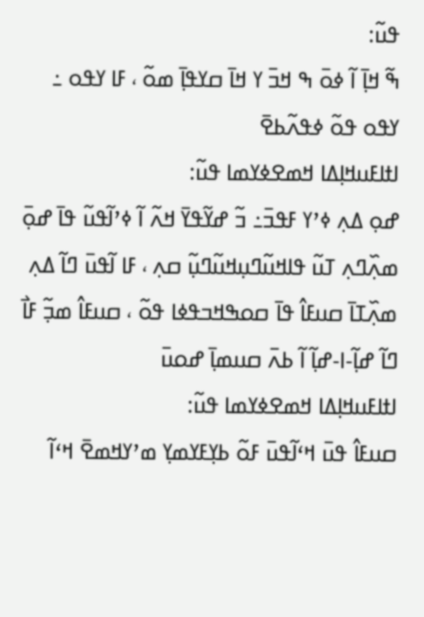ߟߎ߬:
ߒ߬ ߞߊ߲߫ ߊ߬ ߦߋ߫ ߒ ߞߏ߫ ߌ ߞߊ߫ ߛߌߟߊ߲߫ ߘߋ߬ ، ߓߊ ߌߟߋ ߸ ߌߟߋ ߟߋ߬ ߦߟߍ߬ߕߐ߫
ߊߙߊߓߎߞߊ߲ߡߊ ߞߘߐߦߌߘߊ ߟߎ߬:
ߝߋ߲ ߡߍ߲ ߦߴߌ ߓߟߏ߫߸ ߏ߬ ߝߌ߬ߟߌ߫ ߞߍ߬ ߊ߬ ߦߴߊ߬ߟߎ߬ ߟߊ߫ ߝߋ߲߫ ߘߍ߲߰ߣߍ߲ ߠߎ߬ ߟߊߞߎ߬ߣߎ߲ߞߎ߬ߣߎ߲߬ ߛߍ߲ ، ߓߊ ߊ߬ߟߎ߫ ߣߊ߬ ߡߍ߲ ߘߍ߲߰ߠߊ߫ ߛߎߓߊ߮ ߟߊ߫ ߛߋߒߞߏߟߦߊ ߟߋ߬ ، ߛߎߓߊ߮ ߘߏ߲߬ ߓߊ߯ ߣߊ߬ ߝߊ߲߬-ߊ-ߝߊ߲߬ ߊ߬ ߕߍ߫ ߛߎߘߊ߲߫ ߝߋߎ߫
ߊߙߊߓߎߞߊ߲ߡߊ ߞߘߐߦߌߘߊ ߟߎ߬:
ߛߎߓߊ߮ ߟߎ߫ ߞߵߊ߬ߟߎ߫ ߓߋ߬ ߕߌ߲ߓߌߘߌ߲ ߘߴߌߞߘߐ߫ ߞߵߊ߬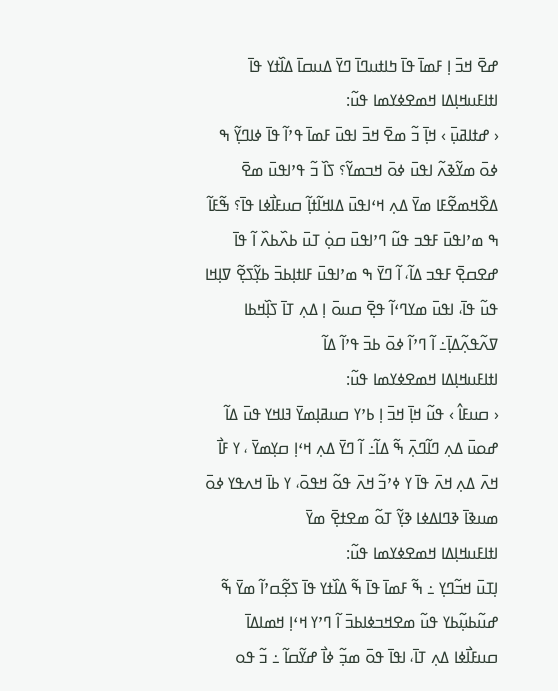ߝߐ߫ ߞߏ߫ ߊ߲ ߓߘߊ߫ ߟߊ߫ ߤߊߙߎߣߊ߫ ߣߌ߫ ߡߎߛߊ߫ ߡߊ߰ߙߌ ߟߊ߫
ߊߙߊߓߎߞߊ߲ߡߊ ߞߘߐߦߌߘߊ ߟߎ߬:
‹ ߝߙߊߥߎ߲߫ › ߞߊ߲߫ ߏ߬ ߘߐ߫ ߞߏ߫ ߊߟߎ߫ ߓߘߊ߫ ߟߴߊ߬ ߟߊ߫ ߦߊߣߌ߲߬ ߒ ߦߋ߫ ߘߌ߬ߢߍ߬ ߊߟߎ߫ ߦߋ߫ ߞߏߘߌ߬؟ ߖߊ߰ ߏ߬ ߟߴߊߟߎ߫ ߘߐ߫ ߡߐ߰ߞߘߐ߬ߓߊ ߘߌ߫ ߡߍ߲ ߞߵߊߟߎ߫ ߡߊߞߊ߬ߙߊ߲߬ ߛߎߓߊ߯ߦߊ ߟߊ߫؟ ߒ߬ߓߊ߬ ߒ ߘߴߊߟߎ߫ ߓߟߏ ߟߎ߬ ߣߴߊߟߎ߫ ߛߋ߲߭ ߠߎ߫ ߕߍ߰ߕߍ߰ ߊ߬ ߟߊ߫ ߝߐߛߐ߲߫ ߓߟߏ ߡߊ߬، ߊ߬ ߣߌ߫ ߒ ߘߴߊߟߎ߫ ߓߊߙߊ߲ߕߏ߫ ߕߌ߲߬ߖߐ߲߬ ߜߊ߲ߞߊ ߟߎ߬ ߟߊ߫، ߊߟߎ߫ ߘߌߣߵߊ߬ ߟߐ߲߫ ߛߎߋ߫ ߊ߲ ߡߍ߲ ߠߊ߫ ߖߊ߲߰ߞߕߊ ߜߍ߬ߟߍ߲߬ߡߊ߲߫߸ ߊ߬ ߣߴߊ߬ ߦߋ߫ ߕߏ߫ ߟߴߊ߬ ߡߊ߬
ߊߙߊߓߎߞߊ߲ߡߊ ߞߘߐߦߌߘߊ ߟߎ߬:
‹ ߛߎߓߊ߮ › ߟߎ߬ ߞߊ߲߫ ߞߏ߫ ߊ߲ ߕߴߌ ߛߎߥߊ߲ߘߌ߫ ߔߊߞߌ ߟߎ߫ ߡߊ߬ ߝߋߎ߫ ߡߍ߲ ߣߊ߬ߣߍ߲߫ ߒ߬ ߡߊ߬߸ ߊ߬ ߣߌ߫ ߡߍ߲ ߞߵߊ߲ ߛߌ߲ߘߌ߫ ، ߌ ߓߊ߯ ߞߍ߫ ߡߍ߲ ߞߍ߫ ߟߊ߫ ߌ ߦߴߏ߬ ߞߍ߫ ߟߋ߬ ߞߟߋ߫، ߌ ߕߊ߫ ߞߍߟߌ ߦߋ߫ ߘߎߢߊ߫ ߢߣߊߡߦߊ ߢߌ߲߬ ߠߋ߬ ߘߐߙߐ߲߫ ߘߌ߫
ߊߙߊߓߎߞߊ߲ߡߊ ߞߘߐߦߌߘߊ ߟߎ߬:
ߊ߲ߠߎ߫ ߞߏ߬ߣߌ߲ ߸ ߒ߬ ߓߘߊ߫ ߟߊ߫ ߒ߬ ߡߊ߰ߙߌ ߟߊ߫ ߖߐ߲߬ߛߴߊ߬ ߘߌ߫ ߒ߬ ߝߎ߬ߕߎ߲߬ߕߌ ߟߎ߬ ߘߐߞߏߦߊߕߏ߫ ߊ߬ ߣߴߌ ߞߵߊ߲ ߞߘߊߡߊ߫ ߛߎߓߊ߯ߦߊ ߡߍ߲ ߠߊ߫، ߊߟߊ߫ ߟߋ߫ ߘߏ߲߬ ߦߊ߯ ߝߌ߬ߛߊ߬ ߸ ߏ߬ ߟߋ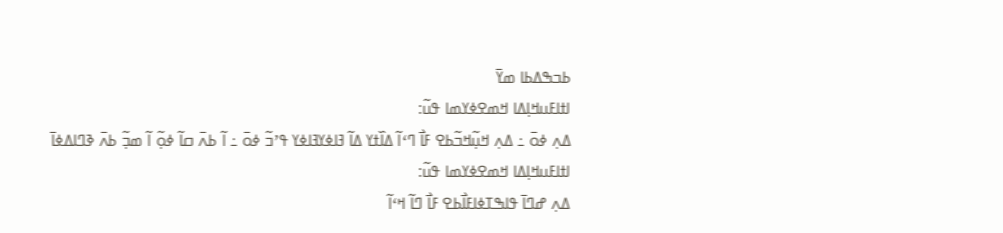ߕߏߒߡߕߊ ߘߌ߫
ߊߙߊߓߎߞߊ߲ߡߊ ߞߘߐߦߌߘߊ ߟߎ߬:
ߡߍ߲ ߦߋ߫ ߸ ߡߍ߲ ߞߎ߲߬ߞߏ߬ߕߐ ߓߊ߯ ߣߵߊ߬ ߡߊ߰ߙߌ ߡߊ߬ ߔߊߦߌߔߊߦߌ ߟߴߏ߬ ߦߋ߫ ߸ ߊ߬ ߕߍ߫ ߛߊ߬ ߦߋ߲߬ ߊ߬ ߘߏ߲߬ ߕߍ߫ ߢߣߊߡߦߊ߫
ߊߙߊߓߎߞߊ߲ߡߊ ߞߘߐߦߌߘߊ ߟߎ߬:
ߡߍ߲ ߝߣߊ߫ ߟߊߒߠߦߊߓߊ߯ߕߐ ߓߊ߯ ߣߊ߬ ߞߵߊ߬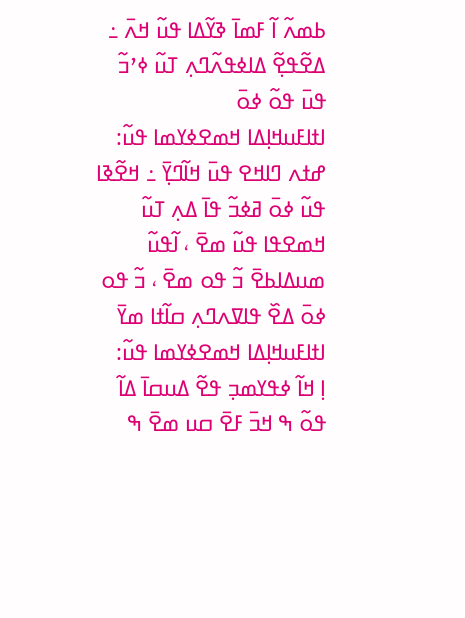ߕߘߍ߬ ߊ߬ ߓߘߊ߫ ߢߌ߬ߡߊ ߟߎ߬ ߞߍ߫ ߸ ߡߐ߬ߟߐ߲߬ ߡߊߦߟߍ߬ߣߍ߲ ߠߎ߬ ߦߴߏ߬ ߟߎ߫ ߟߋ߬ ߦߋ߫
ߊߙߊߓߎߞߊ߲ߡߊ ߞߘߐߦߌߘߊ ߟߎ߬:
ߝߙߍ ߣߊߞߐ ߟߎ߫ ߞߊ߬ߣߌ߲߫ ߸ ߞߐ߬ߢߊ ߟߎ߬ ߦߋ߫ ߥߦߏ߬ ߟߊ߫ ߡߍ߲ ߠߎ߬ ߞߘߐߟߊ ߟߎ߬ ߘߐ߫ ، ߊ߬ߟߎ߬ ߘߎߡߊߕߐ߫ ߏ߬ ߟߋ ߘߐ߫ ، ߏ߬ ߟߋ ߦߋ߫ ߡߐ߰ ߟߊߜߍߣߍ߲ ߛߊ߬ߙߊ ߘߌ߫
ߊߙߊߓߎߞߊ߲ߡߊ ߞߘߐߦߌߘߊ ߟߎ߬:
ߊ߲ ߞߊ߬ ߦߟߌߘߏ߲ ߟߐ߬ ߡߎߛߊ߫ ߡߊ߬ ߟߋ߬ ߒ ߞߏ߫ ߓߐ߫ ߛߎ ߘߐ߫ ߒ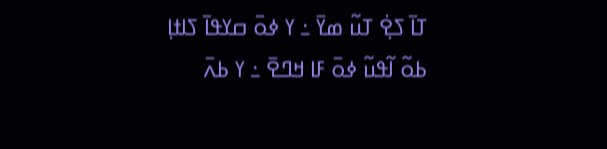ߠߊ߫ ߖߐ߲߭ ߠߎ߬ ߘߌ߫ ߸ ߌ ߦߋ߫ ߛߌߟߊ߫ ߖߊߙߊ߲ ߕߋ߬ ߊ߬ߟߎ߬ ߦߋ߫ ߓߊ ߞߣߐ߫ ߸ ߌ ߕߍ߫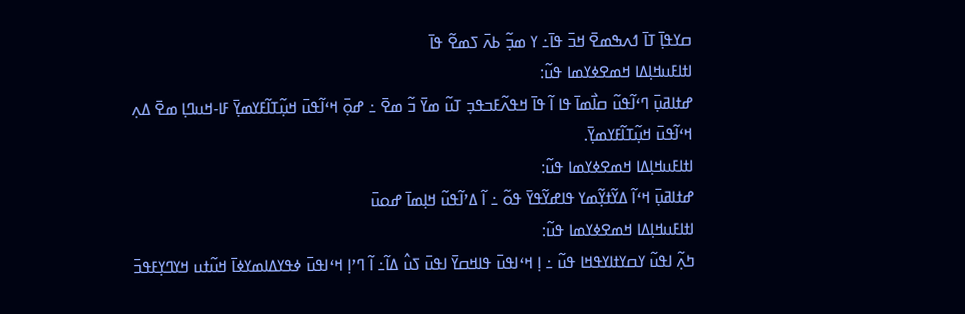ߛߌߟߊ߲߫ ߠߊ߫ ߗߍߒߘߐ߫ ߞߏ߫ ߟߊ߫߸ ߌ ߘߏ߲߬ ߕߍ߫ ߖߘߐ߬ ߟߊ߫
ߊߙߊߓߎߞߊ߲ߡߊ ߞߘߐߦߌߘߊ ߟߎ߬:
ߝߙߊߥߎ߲߫ ߣߵߊ߬ߟߎ߬ ߛߊ߯ߘߊ߫ ߟߊ ߊ߬ ߟߊ߫ ߞߟߍ߬ߓߏߟߏ߲ ߠߎ߬ ߘߌ߫ ߏ߬ ߘߐ߫ ߸ ߝߋ߲߫ ߞߵߊ߬ߟߎ߫ ߞߎ߲߬ߠߊ߬ߓߌߘߌ߲߫ ߓߊ-ߞߎߣߊ߲ ߘߐ߫ ߡߍ߲ ߞߵߊ߬ߟߎ߫ ߞߎ߲߬ߠߊ߬ߓߌߘߌ߲߫.
ߊߙߊߓߎߞߊ߲ߡߊ ߞߘߐߦߌߘߊ ߟߎ߬:
ߝߙߊߥߎ߲߫ ߞߵߊ߬ ߡߌ߬ߙߌ߲߬ߘߌ ߟߊߝߌ߬ߟߌ߫ ߟߋ߬ ߸ ߊ߬ ߡߴߊ߬ߟߎ߬ ߞߊ߲ߘߊ߫ ߝߋߎ߫
ߊߙߊߓߎߞߊ߲ߡߊ ߞߘߐߦߌߘߊ ߟߎ߬:
ߤߍ߲߬ ߊߟߎ߬ ߌߛߌߙߊߌߟߞߊ ߟߎ߬ ߸ ߊ߲ ߞߵߊߟߎ߫ ߟߊߞߛߌ߫ ߊߟߎ߫ ߖߎ߮ ߡߊ߬߸ ߊ߬ ߣߴߊ߲ ߞߵߊߟߎ߫ ߦߟߌߡߊߘߌߦߊ߫ ߞߎ߬ߙߎ ߞߌߣߌ߲ߓߟߏ߫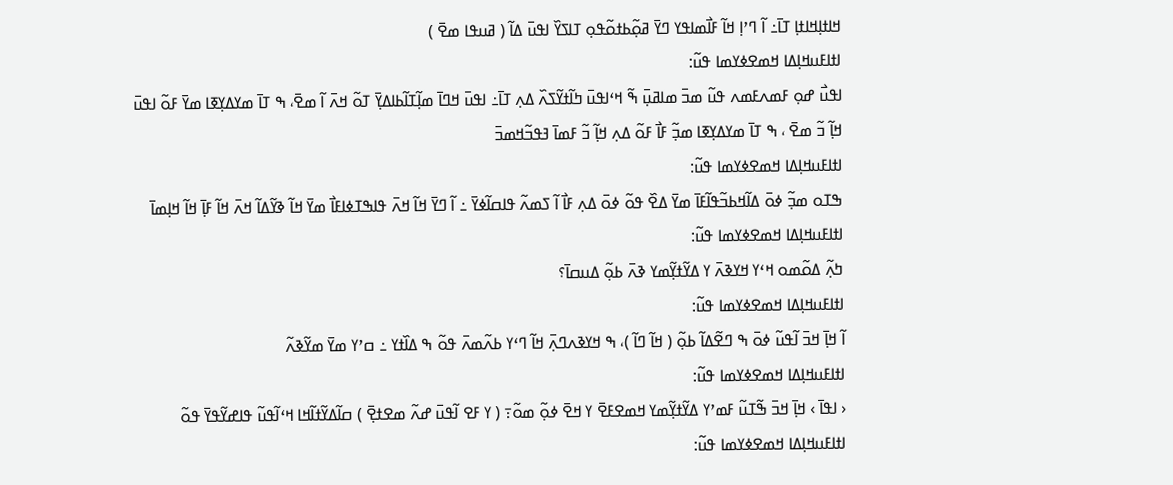ߞߊߙߊ߲ߞߊߙߊ߲ ߠߊ߫߸ ߊ߬ ߣߴߊ߲ ߞߊ߬ ߓߊ߯ߘߊߟߌ ߣߌ߫ ߥߋ߲߬ߕߙߋ߬ߟߋ߲ ߠߊߖߌ߰ ߊߟߎ߫ ߡߊ߬ ( ߥߎߟߊ ߘߐ߫ )
ߊߙߊߓߎߞߊ߲ߡߊ ߞߘߐߦߌߘߊ ߟߎ߬:
ߊߟߎ߯ ߝߋ߲ ߓߘߍߓߘߍ ߟߎ߬ ߘߏ߫ ߘߊߥߎ߲߫ ߒ߬ ߞߵߊߟߎ߫ ߤߊ߬ߙߌ߬ߖߍ߰ ߡߍ߲ ߠߊ߫߸ ߊߟߎ߫ ߞߣߊ߫ ߘߊ߲߬ߠߊ߬ߕߊߡߌ߲߫ ߠߋ߬ ߞߍ߫ ߊ߬ ߘߐ߫، ߒ ߠߊ߫ ߘߌߡߌ߲ߧߊ ߘߌ߫ ߓߋ߬ ߊߟߎ߫ ߞߊ߲߬ ߏ߬ ߘߐ߫ ، ߒ ߠߊ߫ ߘߌߡߌ߲ߧߊ ߘߏ߲߬ ߓߊ߯ ߓߋ߬ ߡߍ߲ ߞߊ߲߬ ߏ߬ ߓߘߊ߫ ߔߟߏ߬ߞߘߏ߫
ߊߙߊߓߎߞߊ߲ߡߊ ߞߘߐߦߌߘߊ ߟߎ߬:
ߒߠߋ ߘߏ߲߬ ߦߋ߫ ߡߊ߬ߞߕߏ߬ߟߊ߬ߓߊ߫ ߘߌ߫ ߡߐ߰ ߟߋ߬ ߦߋ߫ ߡߍ߲ ߓߊ߯ ߊ߬ ߖߘߍ߬ ߟߊߛߊ߬ߦߌ߫ ߸ ߊ߬ ߣߌ߫ ߞߊ߬ ߞߍ߫ ߟߊߒߠߦߊߓߊ߯ ߘߌ߫ ߞߊ߬ ߢߌ߬ߡߊ߬ ߞߍ߫ ߞߊ߬ ߓߊ߲߫ ߞߊ߬ ߞߊ߲ߘߊ߫
ߊߙߊߓߎߞߊ߲ߡߊ ߞߘߐߦߌߘߊ ߟߎ߬:
ߤߍ߲߬ ߡߋ߬ߘߋ ߞߵߌ ߞߌߢߍ߫ ߌ ߡߌ߬ߙߌ߲߬ߘߌ ߢߍ߫ ߕߋ߲߬ ߡߎߛߊ߫؟
ߊߙߊߓߎߞߊ߲ߡߊ ߞߘߐߦߌߘߊ ߟߎ߬:
ߊ߬ ߞߊ߲߫ ߞߏ߫ ߊ߬ߟߎ߬ ߦߋ߫ ߒ ߣߐ߬ߡߊ߬ ߕߋ߲߬ ( ߞߊ߬ ߣߊ߬ )، ߒ ߞߌߢߍߣߍ߲߫ ߞߊ߬ ߣߵߌ ߕߍ߬ߘߍ߫ ߟߋ߬ ߒ ߡߊ߰ߙߌ ߸ ߛߴߌ ߘߌ߫ ߘߌ߬ߢߍ߬
ߊߙߊߓߎߞߊ߲ߡߊ ߞߘߐߦߌߘߊ ߟߎ߬:
‹ ߊߟߊ߫ › ߞߊ߲߫ ߞߏ߫ ߒ߬ߠߎ߬ ߓߘߴߌ ߡߌ߬ߙߌ߲߬ߘߌ ߞߘߐߓߐ߫ ߌ ߞߐ߫ ߦߋ߲߬ ߘߋ߬߹ ( ߌ ߓߐ ߊ߬ߟߎ߫ ߝߍ߬ ߘߐߙߐ߲߫ ) ߛߊ߬ߡߌ߬ߙߊ߬ߞߊ ߞߵߊ߬ߟߎ߬ ߟߊߝߌ߬ߟߌ߫ ߟߋ߬
ߊߙߊߓߎߞߊ߲ߡߊ ߞߘߐߦߌߘߊ ߟߎ߬: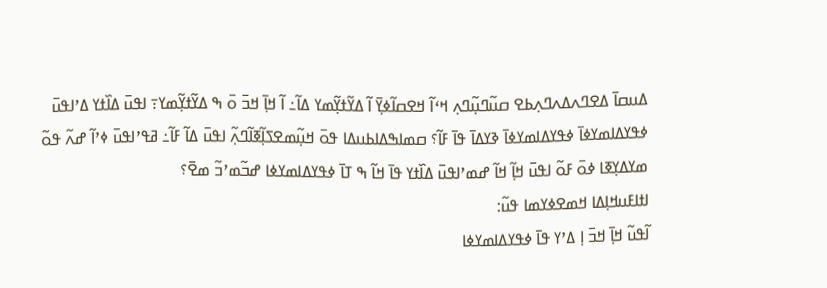ߡߎߛߊ߫ ߡߐߣߍߡߍߣߍ߲ߕߐ ߛߎ߬ߣߎ߲߬ߣߍ߲ ߞߵߊ߬ ߞߐߛߊ߬ߦߌ߲߫ ߊ߬ ߡߌ߬ߙߌ߲߬ߘߌ ߡߊ߬߸ ߊ߬ ߞߊ߲߫ ߞߏ߫ ߋ߫ ߒ ߡߌ߬ߙߌ߲߬ߘߌ߹ ߊߟߎ߫ ߡߊ߰ߙߌ ߡߴߊߟߎ߫ ߦߟߌߡߊߘߌߦߊ߫ ߦߟߌߡߊߘߌߦߊ߫ ߢߌߡߊ߫ ߟߊ߫ ߓߊ߬؟ ߛߘߊߒߡߊߕߎߡߊ ߟߋ߫ ߞߎ߲߬ߘߐߖߊ߲߬ߧߊ߬ߣߍ߲߬ ߊߟߎ߫ ߡߊ߬ ߓߊ߬߸ ߥߟߴߊߟߎ߫ ߦߴߊ߬ ߝߍ߬ ߟߋ߬ ߘߌߡߌ߲ߧߊ ߦߋ߫ ߓߋ߬ ߊߟߎ߫ ߞߊ߲߬ ߞߊ߬ ߝߘߴߊߟߎ߫ ߡߊ߰ߙߌ ߟߊ߫ ߞߊ߬ ߒ ߠߊ߫ ߦߟߌߡߊߘߌߦߊ ߝߏ߬ߘߴߏ߬ ߘߐ߫؟
ߊߙߊߓߎߞߊ߲ߡߊ ߞߘߐߦߌߘߊ ߟߎ߬:
ߊ߬ߟߎ߬ ߞߊ߲߫ ߞߏ߫ ߊ߲ ߡߴߌ ߟߊ߫ ߦߟߌߡߊߘߌߦߊ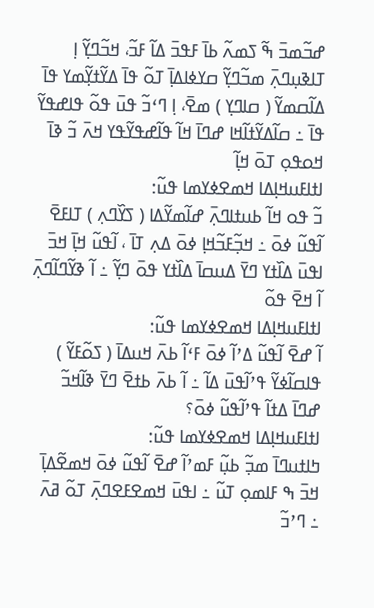ߝߏ߬ߘߏ߫ ߒ߬ ߖߘߍ߬ ߕߊ߫ ߓߟߏ߫ ߡߊ߬ ߓߏ߬، ߞߏ߬ߣߌ߲߬ ߊ߲ ߠߊߢߎ߲ߣߍ߲߫ ߘߏ߬ߣߌ߲߬ ߛߌߦߊߡߊ߲߫ ߠߋ߬ ߟߊ߫ ߡߌ߬ߙߌ߲߬ߘߌ ߟߊ߫ ߡߊ߬ߛߘߌ߬ ( ߛߊߣߌ߲ ) ߘߐ߫، ߊ߲ ߣߵߏ߬ ߟߎ߫ ߟߋ߬ ߟߊߝߟߌ߬ ߟߊ߫ ߸ ߛߊ߬ߡߌ߬ߙߊ߬ߞߊ ߝߣߊ߫ ߞߊ߬ ߟߊ߬ߝߟߌ߬ߟߌ ߞߍ߫ ߏ߬ ߢߊ߫ ߞߋߟߋ߲ ߠߋ߫ ߞߊ߲߬
ߊߙߊߓߎߞߊ߲ߡߊ ߞߘߐߦߌߘߊ ߟߎ߬:
ߏ߬ ߟߋ ߞߊ߬ ߕߎߙߊߣߍ߲߫ ߝߊ߬ߘߌ߬ߡߊ ( ߖߌ߰ߣߍ߲ ) ߠߊߓߐ߫ ߊ߬ߟߎ߬ ߦߋ߫ ߸ ߞߏ߲߬ߓߏ߬ߞߊ߲ ߦߋ߫ ߡߍ߲ ߠߊ߫ ، ߊ߬ߟߎ߬ ߞߊ߲߫ ߞߏ߫ ߊߟߎ߫ ߡߊ߰ߙߌ ߣߌ߫ ߡߎߛߊ߫ ߡߊ߰ߙߌ ߟߋ߫ ߣߌ߲߬ ߸ ߊ߬ ߢߌ߬ߣߊ߬ߣߍ߲߫ ߊ߬ ߞߐ߫ ߟߋ߬
ߊߙߊߓߎߞߊ߲ߡߊ ߞߘߐߦߌߘߊ ߟߎ߬:
ߊ߬ ߝߐ߫ ߊ߬ߟߎ߬ ߡߴߊ߬ ߦߋ߫ ߓߵߊ߬ ߕߍ߫ ߞߎߡߊ߫ ( ߖߋ߬ߓߌ߬ ) ߟߊߛߊ߬ߦߌ߬ ߟߴߊ߬ߟߎ߫ ߡߊ߬ ߸ ߊ߬ ߕߍ߫ ߕߙߐ߫ ߣߌ߫ ߢߊ߬ߞߏ߬ ߝߣߊ߫ ߡߙߊ߬ ߟߴߊ߬ߟߎ߬ ߦߋ߫؟
ߊߙߊߓߎߞߊ߲ߡߊ ߞߘߐߦߌߘߊ ߟߎ߬:
ߤߊߙߎߣߊ߫ ߘߏ߲߬ ߕߎ߲߬ ߓߘߴߊ߬ ߝߐ߫ ߊ߬ߟߎ߬ ߦߋ߫ ߞߘߐ߬ߡߊ߲߫ ߞߏ߫ ߒ ߓߊߘߋ߲ ߠߎ߬ ߸ ߊߟߎ߫ ߞߘߐߓߐߣߍ߲߫ ߠߋ߬ ߥߍ߫ ߸ ߣߴߏ߬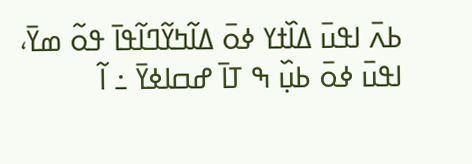ߕߍ߫ ߊߟߎ߫ ߡߊ߰ߙߌ ߦߋ߫ ߡߊ߬ߤߌ߬ߣߊ߬ߟߊ߫ ߟߋ߬ ߘߌ߫، ߊߟߎ߫ ߦߋ߫ ߕߎ߲߰ ߒ ߠߊ߫ ߝߛߊߦߌ߫ ߸ ߊ߬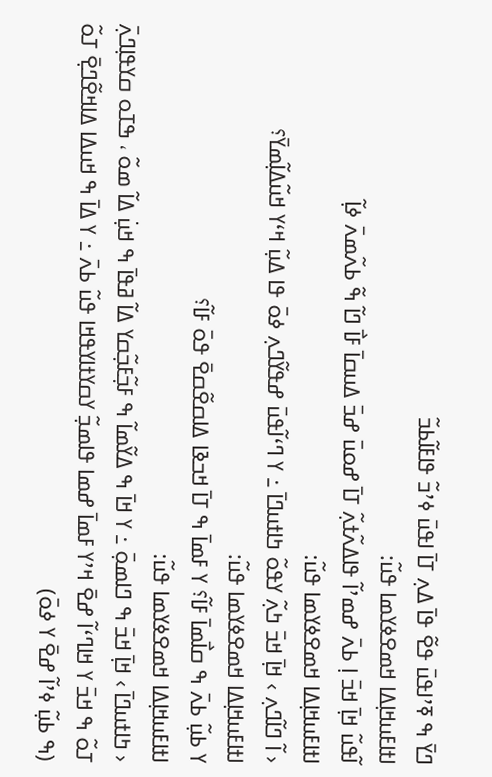ߣߌ߫ ߒ ߧߴߊߟߎ߫ ߟߐ߬ ߟߊ߫ ߡߍ߲ ߠߊ߫ ߊߟߎ߫ ߦߴߏ߬ ߟߊߓߊ߬ߕߏ߬
ߊߙߊߓߎߞߊ߲ߡߊ ߞߘߐߦߌߘߊ ߟߎ߬:
ߊ߬ߟߎ߬ ߞߊ߲߫ ߞߏ߫ ߊ߲ ߕߍ߫ ߝߘߴߊ߬ ߟߊߡߍ߬ߙߍ߲߬ ߠߊ߫ ߝߋߎ߫ ߝߏ߫ ߡߎߛߊ߫ ߓߊ߯ ߣߊ߬ ߒ߬ ߕߍ߬ߘߍ߫ ߦߊ߲߬
ߊߙߊߓߎߞߊ߲ߡߊ ߞߘߐߦߌߘߊ ߟߎ߬:
‹ ߊ߬ ߣߊ߬ߣߍ߲ › ߞߊ߲߫ ߞߏ߫ ߤߍ߲߬ ߌߟߋ߬ ߤߊߙߎߣߊ߫ ߸ ߌ ߣߵߊ߬ߟߎ߫ ߝߟߌ߬ߣߍ߲ ߦߋ߫ ߟߊ ߡߎ߲߬ ߞߵߌ ߞߎ߬ߡߊ߲߬ߘߌ߫؟
ߊߙߊߓߎߞߊ߲ߡߊ ߞߘߐߦߌߘߊ ߟߎ߬:
ߌ ߕߎ߲߬ ߕߍ߫ ߒ ߛߊ߯ߘߊ߫ ߓߊ߬؟ ߌ ߓߘߊ߫ ߒ ߠߊ߫ ߞߏߢߊ ߡߊߛߐ߬ߛߐ߫ ߟߋ߫ ߓߊ߬؟
ߊߙߊߓߎߞߊ߲ߡߊ ߞߘߐߦߌߘߊ ߟߎ߬:
‹ ߤߊߙߎߣߊ߫ › ߞߊ߲߫ ߞߏ߫ ߒ ߣߊߘߋ߲߫ ߸ ߌ ߞߊ߫ ߒ ߡߌ߬ߘߊ߬ ߒ ߓߏ߲߬ߓߏ߲߬ߛߌ ߡߊ߬ ߥߟߊ߫ ߒ ߞߎ߲߭ ߡߊ߬ ߘߋ߬ ، ߒߠߋ ߛߌߟߊ߲ߣߍ߲߫ ߠߋ߬ ߒ ߞߏ߫ ߌ ߞߊߣߵߊ߬ ߝߐ߫ ߞߴߌ ߓߘߊ߫ ߝߘߊ ߟߊߘߏ߲߬ ߌߛߌߙߊߌߟߞߊ ߟߎ߬ ߕߍ߫ ߸ ߌ ߡߊ߫ ߒ ߞߎߡߊ ߡߊߞߐ߬ߣߐ߲߫ ߠߋ߬ (ߒ ߕߎ߲߬ ߦߴߊ߬ ߝߐ߫ ߌ ߦߋ߫)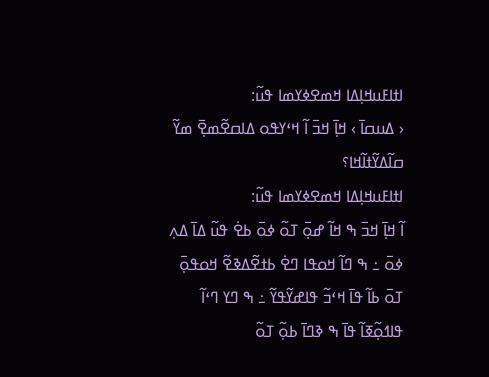ߊߙߊߓߎߞߊ߲ߡߊ ߞߘߐߦߌߘߊ ߟߎ߬:
‹ ߡߎߛߊ߫ › ߞߊ߲߫ ߞߏ߫ ߊ߬ ߞߵߌߟߋ ߡߊߛߐ߬ߘߐ߲߫ ߘߌ߬ ߛߊ߬ߡߌ߬ߙߊ߬ߞߊ؟
ߊߙߊߓߎߞߊ߲ߡߊ ߞߘߐߦߌߘߊ ߟߎ߬:
ߊ߬ ߞߊ߲߫ ߞߏ߫ ߒ ߞߊ߬ ߝߋ߲߫ ߠߋ߬ ߦߋ߫ ߕߐ߭ ߟߎ߬ ߡߊ߫ ߡߍ߲ ߦߋ߫ ߸ ߒ ߣߊ߬ ߞߋߟߊ ߣߐ߭ ߕߙߐ߬ߡߢߐ߬ ߞߋߟߋ߲߫ ߠߋ߫ ߕߊ߬ ߟߊ߫ ߞߵߏ߬ ߟߊߝߌ߬ߟߌ߬ ߸ ߒ ߣߌ ߣߵߊ߬ ߟߊߗߋ߲߬ߧߊ߬ ߟߊ߫ ߒ ߢߣߊ߫ ߕߋ߲߬ ߠߋ߬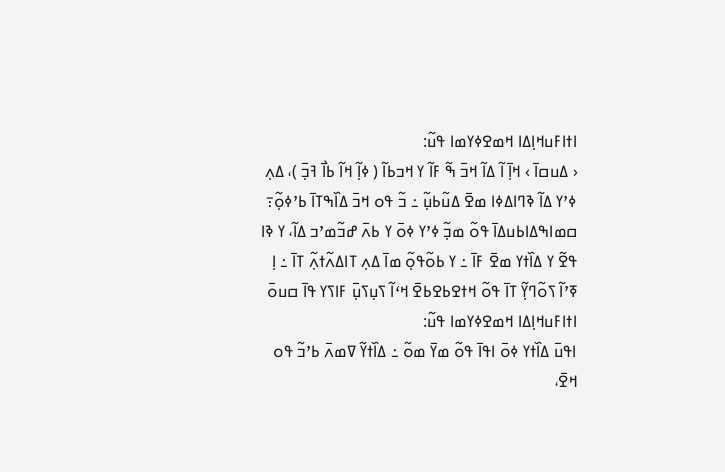ߊߙߊߓߎߞߊ߲ߡߊ ߞߘߐߦߌߘߊ ߟߎ߬:
‹ ߡߎߛߊ߫ › ߞߊ߲߫ ߊ߬ ߡߊ߬ ߞߏ߫ ߒ߬ ߓߊ߬ ߌ ߞߏߕߊ߬ ( ߦߊ߲߬ ߞߊ߬ ߕߊ߯ ߔߏ߲߫ )، ߡߍ߲ ߦߴߌ ߡߊ߬ ߢߣߊߡߦߊ ߘߐ߫ ߡߎ߬ߕߎ߲߬ ߸ ߏ߬ ߟߋ ߞߏ߫ ߡߊ߰ߒߠߊ߫ ߕߴߦߋ߲߬߹ ߛߘߊߒߡߊߕߎߡߊ߫ ߟߋ߬ ߘߏ߲߬ ߦߴߌ ߦߋ߫ ߌ ߕߍ߫ ߝߏ߬ߘߴߏ ߡߊ߬، ߌ ߢߊ ߟߐ߬ ߌ ߡߊ߰ߙߌ ߘߐ߫ ߓߊ߫ ߸ ߌ ߕߋ߬ߟߋ߲߬ ߘߊ߫ ߡߍ߲ ߠߊߡߍ߬ߙߍ߲߬ ߠߊ߫ ߸ ߊ߲ ߧߴߊ߬ ߖߋ߬ߣߌ߲߬ ߠߊ߫ ߟߋ߬ ߞߙߐߕߐߕߐ߫ ߞߵߊ߬ ߖߎ߲ߖߎ߲߫ ߓߊߖߌ ߟߊ߫ ߛߎߋ߫
ߊߙߊߓߎߞߊ߲ߡߊ ߞߘߐߦߌߘߊ ߟߎ߬:
ߊߟߎ߫ ߡߊ߰ߙߌ ߦߋ߫ ߊߟߊ߫ ߟߋ߬ ߘߌ߫ ߘߋ߬ ߸ ߡߊ߰ߙߌ߬ ߜߘߍ߫ ߕߴߏ߬ ߟߋ ߞߐ߫،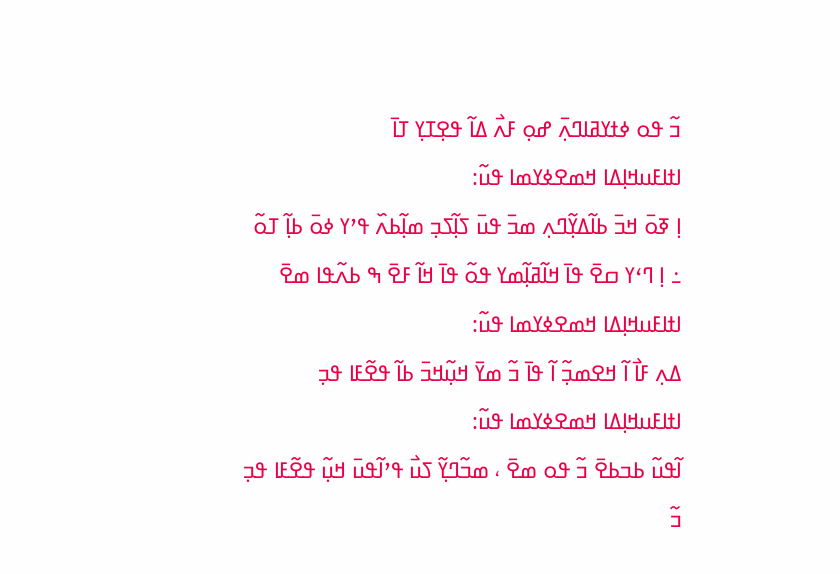ߏ߬ ߟߋ ߦߙߌߥߊߣߍ߲߫ ߝߋ߲ ߓߍ߯ ߡߊ߬ ߟߐ߲ߠߌ߲ ߠߊ߫
ߊߙߊߓߎߞߊ߲ߡߊ ߞߘߐߦߌߘߊ ߟߎ߬:
ߊ߲ ߧߋ߫ ߞߏ߫ ߕߊ߬ߡߌ߲߬ߣߍ߲ ߘߏ߫ ߟߎ߫ ߖߊ߲߬ߖߏ߲ ߘߊ߲߬ߕߍ߰ ߟߴߌ ߦߋ߫ ߕߊ߲߬ ߠߋ߬ ߸ ߊ߲ ߣߵߌ ߛߐ߫ ߟߊ߫ ߞߊ߬ߥߊ߲߬ߘߌ ߟߋ߬ ߟߊ߫ ߞߊ߬ ߓߐ߫ ߒ ߕߍ߬ߟߊ ߘߐ߫
ߊߙߊߓߎߞߊ߲ߡߊ ߞߘߐߦߌߘߊ ߟߎ߬:
ߡߍ߲ ߓߊ߯ ߊ߬ ߞߐߘߏ߲߬ ߊ߬ ߟߊ߫ ߏ߬ ߘߌ߫ ߞߎ߲߬ߞߏ߫ ߕߊ߬ ߟߐ߬ߓߊ ߟߏ߲
ߊߙߊߓߎߞߊ߲ߡߊ ߞߘߐߦߌߘߊ ߟߎ߬:
ߊ߬ߟߎ߬ ߕߏߕߐ߫ ߏ߬ ߟߋ ߘߐ߫ ، ߘߏ߬ߣߌ߲߬ ߖߎ߯ ߟߴߊ߬ߟߎ߫ ߞߎ߲߬ ߟߐ߬ߓߊ ߟߏ߲ ߏ߬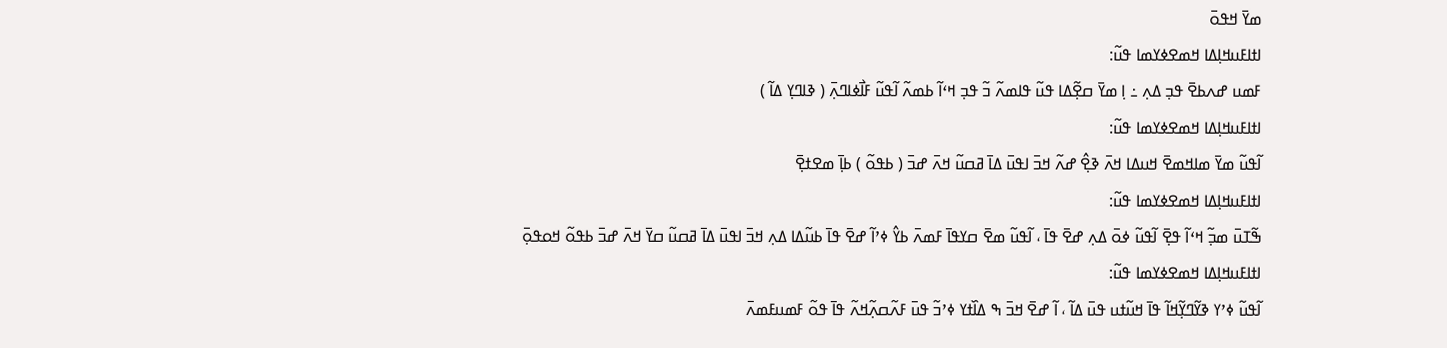ߘߌ߫ ߞߟߋ߫
ߊߙߊߓߎߞߊ߲ߡߊ ߞߘߐߦߌߘߊ ߟߎ߬:
ߓߘߎ ߝߍߕߐ߫ ߟߏ߲ ߡߍ߲ ߸ ߊ߲ ߘߌ߫ ߛߐ߲߬ߡߊ ߟߎ߬ ߟߊߘߍ߬ ߏ߬ ߟߏ߲ ߞߵߊ߬ ߕߘߍ߬ ߊ߬ߟߎ߬ ߓߊ߯ߦߊߣߍ߲߫ ( ߢߊߣߌ߲ ߡߊ߬ )
ߊߙߊߓߎߞߊ߲ߡߊ ߞߘߐߦߌߘߊ ߟߎ߬:
ߊ߬ߟߎ߬ ߘߌ߫ ߘߊߞߘߐ߫ ߞߎߡߊ ߞߍ߫ ߢߐ߲߮ ߝߍ߬ ߞߏ߫ ߊߟߎ߫ ߡߊ߫ ߥߛߎ߬ ߞߍ߫ ߝߏ߫ ( ߕߟߋ߬ ) ߕߊ߲߫ ߘߐߙߐ߲߫
ߊߙߊߓߎߞߊ߲ߡߊ ߞߘߐߦߌߘߊ ߟߎ߬:
ߒ߬ߠߎ߫ ߘߏ߲߬ ߞߵߊ߬ ߟߐ߲߫ ߊ߬ߟߎ߬ ߦߋ߫ ߡߍ߲ ߝߐ߫ ߟߊ߫ ، ߊ߬ߟߎ߬ ߘߐ߫ ߛߌߟߊ߫ ߓߘߍ߫ ߕߌ߮ ߦߴߊ߬ ߝߐ߫ ߟߊ߫ ߕߎ߬ߡߊ ߡߍ߲ ߞߏ߫ ߊߟߎ߫ ߡߊ߫ ߥߛߎ߬ ߛߌ߫ ߞߍ߫ ߝߏ߫ ߕߟߋ߬ ߞߋߟߋ߲߫
ߊߙߊߓߎߞߊ߲ߡߊ ߞߘߐߦߌߘߊ ߟߎ߬:
ߊ߬ߟߎ߬ ߦߴߌ ߢߌ߬ߣߌ߲߬ߞߊ߬ ߟߊ߫ ߞߎ߬ߙߎ ߟߎ߫ ߡߊ߬ ، ߊ߬ ߝߐ߫ ߞߏ߫ ߒ ߡߊ߰ߙߌ ߦߴߏ߬ ߟߎ߫ ߓߍ߬ߛߍ߲߬ߞߍ߬ ߟߊ߫ ߟߋ߬ ߓߘߎߓߘߍ߫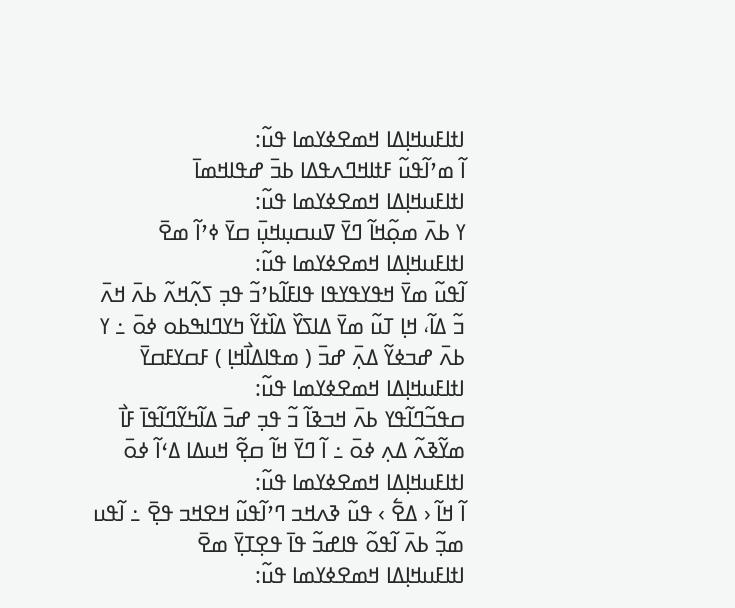ߊߙߊߓߎߞߊ߲ߡߊ ߞߘߐߦߌߘߊ ߟߎ߬:
ߊ߬ ߘߴߊ߬ߟߎ߬ ߓߙߊߞߣߍߟߡߊ ߕߏ߫ ߝߟߊߞߘߊ߫
ߊߙߊߓߎߞߊ߲ߡߊ ߞߘߐߦߌߘߊ ߟߎ߬:
ߌ ߕߍ߫ ߘߋ߲߬ߞߊ߬ ߣߌ߫ ߜߎߛߎ߲ߞߎ߲߫ ߛߌ߫ ߦߴߊ߬ ߘߐ߫
ߊߙߊߓߎߞߊ߲ߡߊ ߞߘߐߦߌߘߊ ߟߎ߬:
ߊ߬ߟߎ߬ ߘߌ߫ ߞߟߌߟߌߟߊ ߟߊߓߊ߬ߕߴߏ߬ ߟߏ߲ ߖߍ߲߬ߞߍ߬ ߕߍ߫ ߞߍ߫ ߏ߬ ߡߊ߬، ߞߊ߲ ߠߎ߬ ߘߌ߫ ߡߊߖߌ߰ ߡߊ߰ߙߌ߬ ߤߌߣߊߒߕߋ ߦߋ߫ ߸ ߌ ߕߍ߫ ߝߏߦߌ߬ ߡߍ߲߫ ߝߏ߫ ( ߘߟߊߡߊ߯ߞߊ߲ ) ߓߛߌߓߛߌ߫
ߊߙߊߓߎߞߊ߲ߡߊ ߞߘߐߦߌߘߊ ߟߎ߬:
ߛߟߏ߬ߣߊ߬ߟߌ ߕߍ߫ ߞߏߢߊ߬ ߏ߬ ߟߏ߲ ߝߏ߫ ߡߊ߬ߤߌ߬ߣߊ߬ߟߊ߫ ߓߊ߯ ߘߌ߬ߢߍ߬ ߡߍ߲ ߦߋ߫ ߸ ߊ߬ ߣߌ߫ ߞߊ߬ ߛߐ߲߬ ߞߎߡߊ ߡߵߊ߬ ߦߋ߫
ߊߙߊߓߎߞߊ߲ߡߊ ߞߘߐߦߌߘߊ ߟߎ߬:
ߊ߬ ߞߊ߬ ‹ ߡߐ߱ › ߟߎ߬ ߢߍߞߏ ߣߴߊ߬ߟߎ߬ ߞߐߞߏ ߟߐ߲߫ ߸ ߊ߬ߟߎ ߘߏ߲߬ ߕߍ߫ ߊ߬ߟߋ߬ ߟߊߝߏ߬ ߟߊ߫ ߟߐ߲ߠߌ߲߫ ߘߐ߫
ߊߙߊߓߎߞߊ߲ߡߊ ߞߘߐߦߌߘߊ ߟߎ߬: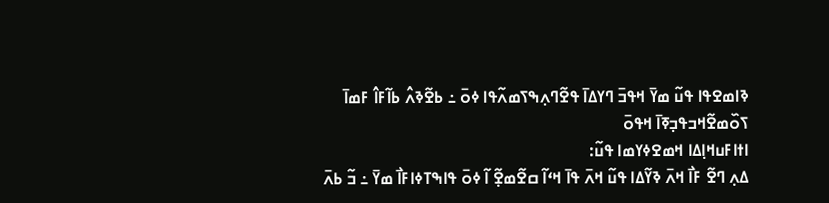ߢߊߘߐߟߊ ߟߎ߬ ߘߌ߫ ߞߟߏ߫ ߣߌߡߊ߫ ߟߐ߬ߣߍ߲ߒߖߘߍ߬ߟߊ ߦߋ߫ ߸ ߕߐ߬ߢߍ߮ ߕߊ߬ߓߊ߮ ߓߘߊ߫ ߖߋ߰ߘߐ߬ߞߏߟߏ߲ߧߊ߫ ߞߟߋ߫
ߊߙߊߓߎߞߊ߲ߡߊ ߞߘߐߦߌߘߊ ߟߎ߬:
ߡߍ߲ ߣߐ߬ ߓߊ߯ ߞߍ߫ ߢߌ߬ߡߊ ߟߎ߬ ߞߍ߫ ߟߊ߫ ߞߵߊ߬ ߛߐ߬ߘߐ߲߬ ߊ߬ ߦߋ߫ ߟߊߒߠߦߊߓߊ߯ ߘߌ߫ ߸ ߏ߬ ߕߍ߫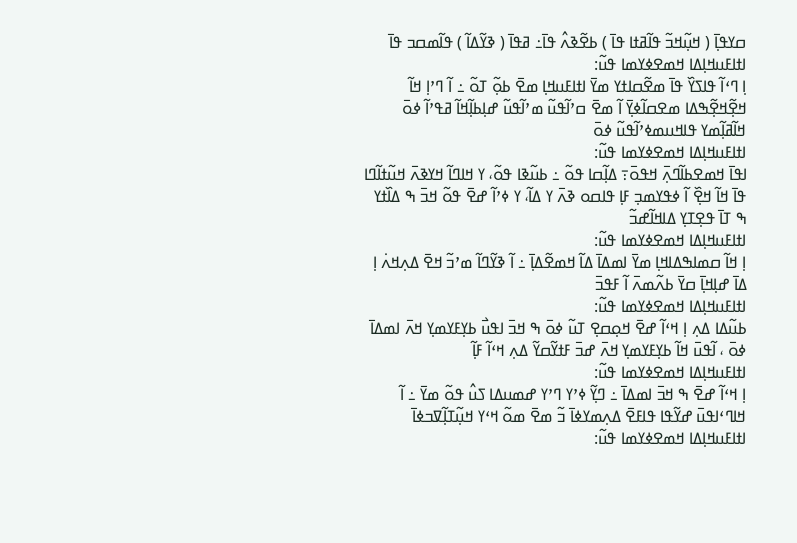ߛߌߟߊ߲߫ ( ߞߎ߲߬ߞߏ߬ ߟߊ߬ߥߙߊ ߟߊ߫ ) ߕߐ߬ߢߍ߮ ߟߊ߫߸ ߥߟߊ߫ ( ߢߌ߬ߡߊ߬ ) ߟߊ߬ߘߛߏ ߟߊ߫
ߊߙߊߓߎߞߊ߲ߡߊ ߞߘߐߦߌߘߊ ߟߎ߬:
ߊ߲ ߣߵߊ߬ ߟߊߖߌ߰ ߟߊ߫ ߘߐ߬ߛߊߙߌ ߘߌ߫ ߊߙߊߓߎߞߊ߲ ߘߐ߫ ߕߋ߲߬ ߠߋ߬ ߸ ߊ߬ ߣߴߊ߲ ߞߊ߬ ߞߐ߲߬ߞߐ߲߬ߒߡߊ ߘߐߛߊ߬ߦߌ߲߫ ߊ߬ ߘߐ߫ ߛߴߊ߬ߟߎ߬ ߘߴߊ߬ߟߎ߬ ߝߊ߲ߕߊ߲߬ߞߊ߬ ߥߟߴߊ߬ ߦߋ߫ ߞߊ߬ߥߊ߲߬ߘߌ ߟߊߞߎߘߦߴߊ߬ߟߎ߬ ߦߋ߫
ߊߙߊߓߎߞߊ߲ߡߊ ߞߘߐߦߌߘߊ ߟߎ߬:
ߊߟߊ߫ ߞߘߐߕߊ߬ߣߍ߲߫ ߞߟߋ߫߹ ߡߊ߲߬ߛߊ ߟߋ߬ ߸ ߕߎ߬ߢߊ ߟߋ߬، ߌ ߞߊߣߊ߬ ߞߌߢߍ߫ ߞߎ߬ߙߊ߬ߣߊ ߟߊ߫ ߞߊ߬ ߞߐ߲߰ ߊ߬ ߦߟߌߘߏ߲ ߓߊ߲ ߟߊߛߋ ߢߍ߫ ߌ ߡߊ߬، ߌ ߦߴߊ߬ ߝߐ߫ ߟߋ߬ ߞߏ߫ ߒ ߡߊ߰ߙߌ ߒ ߠߊ߫ ߟߐ߲ߠߌ߲ ߡߊߞߊ߬ߝߏ߬
ߊߙߊߓߎߞߊ߲ߡߊ ߞߘߐߦߌߘߊ ߟߎ߬:
ߊ߲ ߞߊ߬ ߛߘߊߒߡߊߞߊ߲ ߘߌ߫ ߊߘߡߊ߫ ߡߊ߬ ߞߘߐ߬ߡߊ߲߫ ߸ ߊ߬ ߢߌ߬ߣߊ߬ ߘߴߏ߬ ߞߐ߫ ߡߍ߲ߞߍ߭ ߊ߲ ߡߊ߫ ߝߊ߲ߞߊ߲߫ ߛߌ߫ ߕߍ߬ߘߍ߫ ߊ߬ ߓߟߏ߫
ߊߙߊߓߎߞߊ߲ߡߊ ߞߘߐߦߌߘߊ ߟߎ߬:
ߕߎ߬ߡߊ ߡߍ߲ ߊ߲ ߞߵߊ߬ ߝߐ߫ ߞߋ߲ߛߐ߲ ߠߎ߬ ߦߋ߫ ߒ ߞߏ߫ ߊߟߎ߯ ߕߌ߲ߓߌߘߌ߲ ߞߍ߫ ߊߘߡߊ߫ ߦߋ߫ ، ߊ߬ߟߎ߫ ߞߊ߬ ߕߌ߲ߓߌߘߌ߲ ߞߍ߫ ߝߏ߫ ߓߙߌ߬ߛߌ߬ ߡߍ߲ ߞߵߊ߬ ߓߊ߲߬
ߊߙߊߓߎߞߊ߲ߡߊ ߞߘߐߦߌߘߊ ߟߎ߬:
ߊ߲ ߞߵߊ߬ ߝߐ߫ ߒ ߞߏ߫ ߊߘߡߊ߫ ߸ ߣߌ߲߬ ߦߴߌ ߣߴߌ ߝߘߎߡߊ ߖߎ߮ ߟߋ߬ ߘߌ߫ ߸ ߊ߬ ߞߊߣߵߊߟߎ߫ ߝߌ߬ߟߊ ߟߊߓߐ߫ ߡߍ߲ߘߌߦߊ߫ ߏ߬ ߘߐ߫ ߘߋ߬ ߞߵߌ ߞߎ߲߬ߠߊ߲߬ߜߏߦߊ߫
ߊߙߊߓߎߞߊ߲ߡߊ ߞߘߐߦߌߘߊ ߟߎ߬: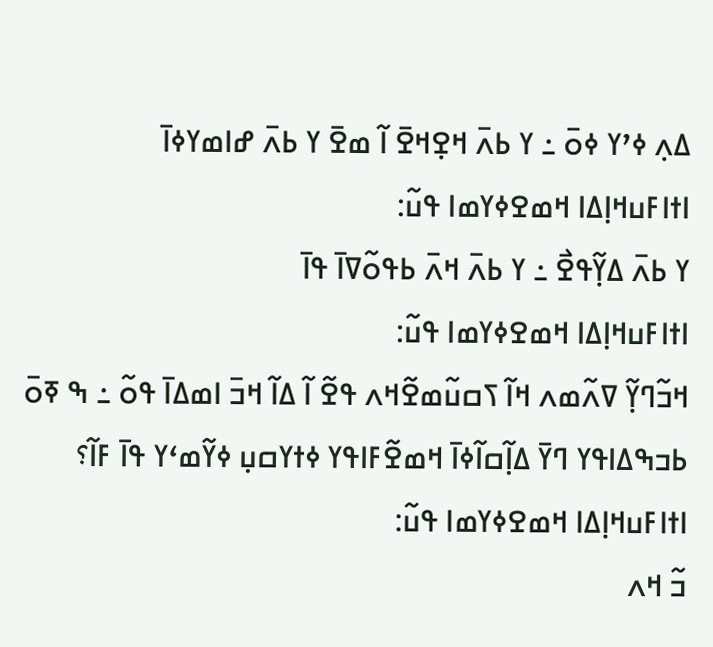ߡߍ߲ ߦߴߌ ߦߋ߫ ߸ ߌ ߕߍ߫ ߞߐ߲ߞߐ߫ ߊ߬ ߘߐ߫ ߌ ߕߍ߫ ߝߊߘߌߦߊ߫
ߊߙߊߓߎߞߊ߲ߡߊ ߞߘߐߦߌߘߊ ߟߎ߬:
ߌ ߕߍ߫ ߡߌ߲߬ߟߐ߯ ߸ ߌ ߕߍ߫ ߞߍ߫ ߕߟߋ߬ߜߊ߫ ߟߊ߫
ߊߙߊߓߎߞߊ߲ߡߊ ߞߘߐߦߌߘߊ ߟߎ߬:
ߞߏ߬ߣߌ߲߬ ߜߍ߬ߘߍ ߞߊ߬ ߖߛߎ߬ߘߐ߬ߞߍ ߟߐ߬ ߊ߬ ߡߊ߬ ߞߏ߫ ߊߘߡߊ߫ ߟߋ߬ ߸ ߒ ߧߋ߫ ߕߏߒߡߊߟߌ ߣߌ߫ ߡߊ߲߬ߛߊ߬ߦߊ߫ ߞߘߐ߬ߓߊߟߌ ߦߙߌߛߎ߲ ߦߌ߬ߘߵߌ ߟߊ߫ ߓߊ߬؟
ߊߙߊߓߎߞߊ߲ߡߊ ߞߘߐߦߌߘߊ ߟߎ߬:
ߏ߬ ߞߍ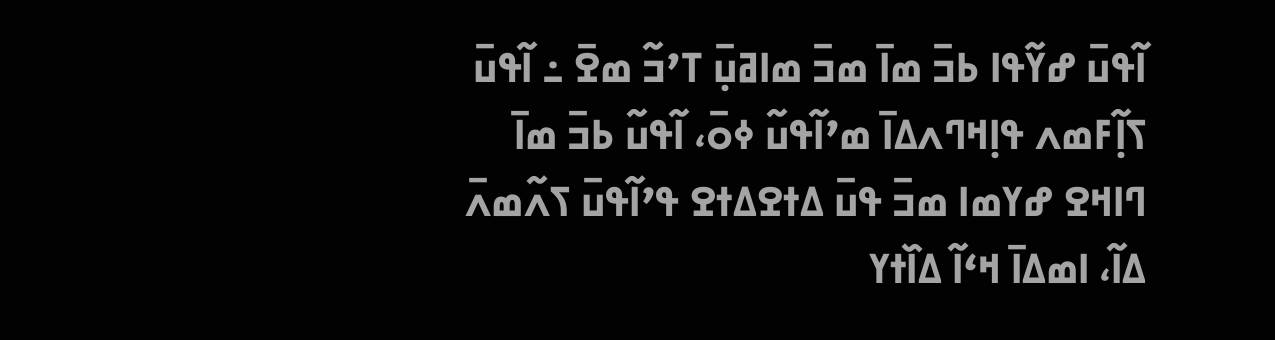ߊ߬ߟߎ߫ ߝߌ߬ߟߊ ߕߏ߫ ߘߊ߫ ߘߏ߫ ߘߊߥߎ߲߫ ߠߴߏ߬ ߘߐ߫ ߸ ߊ߬ߟߎ߫ ߖߊ߲߬ߓߘߍ ߟߊ߲ߞߣߍߡߊ߫ ߘߴߊ߬ߟߎ߬ ߦߋ߫، ߊ߬ߟߎ߬ ߕߏ߫ ߘߊ߫ ߣߊߞߐ ߝߌߘߊ ߘߏ߫ ߟߎ߫ ߡߙߐߡߙߐ ߟߴߊ߬ߟߎ߫ ߖߍ߬ߘߍ߫ ߡߊ߬، ߊߘߡߊ߫ ߞߵߊ߬ ߡߊ߰ߙߌ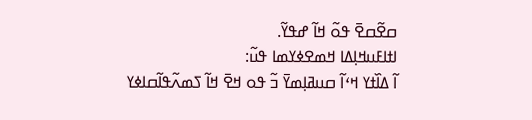ߛߐ߬ߛߐ߫ ߟߋ߬ ߞߊ߬ ߝߟߌ߬.
ߊߙߊߓߎߞߊ߲ߡߊ ߞߘߐߦߌߘߊ ߟߎ߬:
ߊ߬ ߡߊ߰ߙߌ ߞߵߊ߬ ߛߎߥߊ߲ߘߌ߫ ߏ߬ ߟߋ ߞߐ߫ ߞߊ߬ ߖߘߍ߬ߟߊ߬ߛߊߦߌ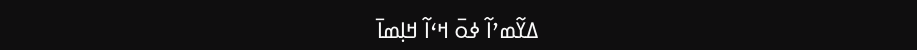ߡߌ߬ߘߴߊ߬ ߦߋ߫ ߞߵߊ߬ ߞߊ߲ߘߊ߫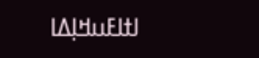ߊߙߊߓߎߞߊ߲ߡߊ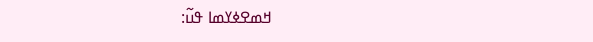ߞߘߐߦߌߘߊ ߟߎ߬: